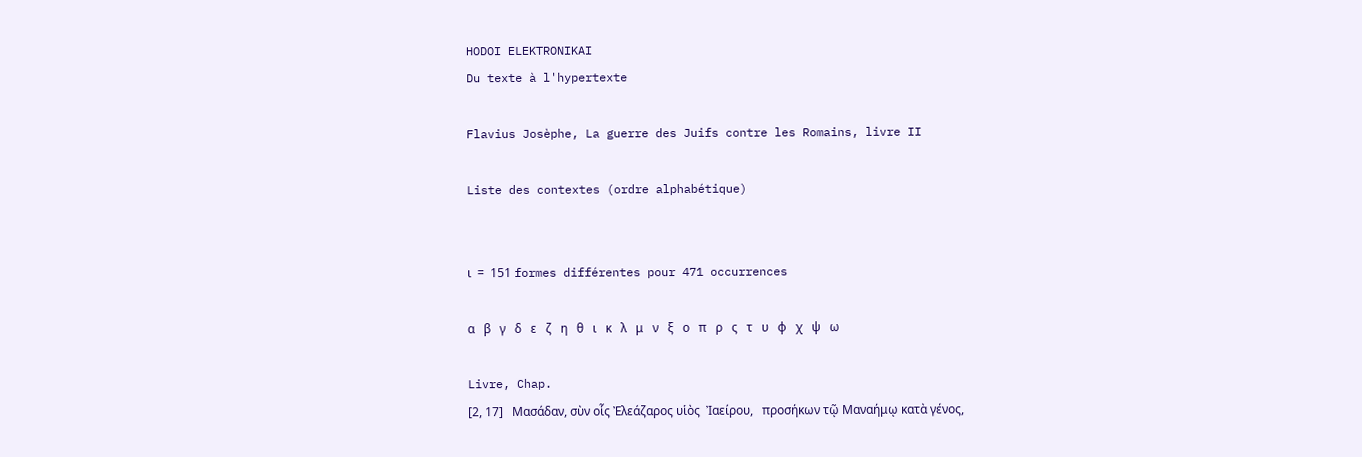HODOI ELEKTRONIKAI
Du texte à l'hypertexte

Flavius Josèphe, La guerre des Juifs contre les Romains, livre II

Liste des contextes (ordre alphabétique)


ι  =  151 formes différentes pour 471 occurrences

α   β   γ   δ   ε   ζ   η   θ   ι   κ   λ   μ   ν   ξ   ο   π   ρ   ς   τ   υ   φ   χ   ψ   ω

Livre, Chap.
[2, 17]   Μασάδαν, σὺν οἷς Ἐλεάζαρος υἱὸς  Ἰαείρου,   προσήκων τῷ Μαναήμῳ κατὰ γένος,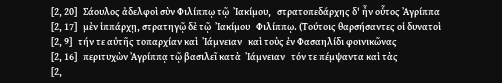[2, 20]   Σάουλος ἀδελφοὶ σὺν Φιλίππῳ τῷ  Ἰακίμου,   στρατοπεδάρχης δ' ἦν οὗτος Ἀγρίππα
[2, 17]   μὲν ἱππάρχῃ, στρατηγῷ δὲ τῷ  Ἰακίμου   Φιλίππῳ. (Τούτοις θαρσήσαντες οἱ δυνατοὶ
[2, 9]   τήν τε αὐτῆς τοπαρχίαν καὶ  Ἰάμνειαν   καὶ τοὺς ἐν Φασαηλίδι φοινικῶνας
[2, 16]   περιτυχὼν Ἀγρίππᾳ τῷ βασιλεῖ κατὰ  Ἰάμνειαν   τόν τε πέμψαντα καὶ τὰς
[2,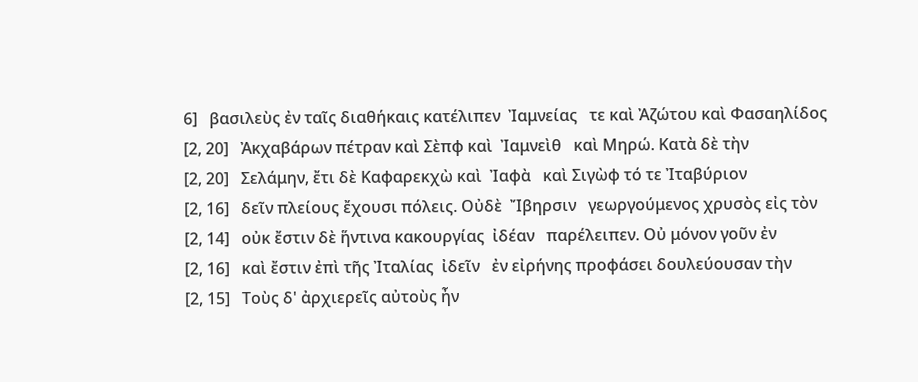6]   βασιλεὺς ἐν ταῖς διαθήκαις κατέλιπεν  Ἰαμνείας   τε καὶ Ἀζώτου καὶ Φασαηλίδος
[2, 20]   Ἀκχαβάρων πέτραν καὶ Σὲπφ καὶ  Ἰαμνεὶθ   καὶ Μηρώ. Κατὰ δὲ τὴν
[2, 20]   Σελάμην, ἔτι δὲ Καφαρεκχὼ καὶ  Ἰαφὰ   καὶ Σιγὼφ τό τε Ἰταβύριον
[2, 16]   δεῖν πλείους ἔχουσι πόλεις. Οὐδὲ  Ἴβηρσιν   γεωργούμενος χρυσὸς εἰς τὸν
[2, 14]   οὐκ ἔστιν δὲ ἥντινα κακουργίας  ἰδέαν   παρέλειπεν. Οὐ μόνον γοῦν ἐν
[2, 16]   καὶ ἔστιν ἐπὶ τῆς Ἰταλίας  ἰδεῖν   ἐν εἰρήνης προφάσει δουλεύουσαν τὴν
[2, 15]   Τοὺς δ' ἀρχιερεῖς αὐτοὺς ἦν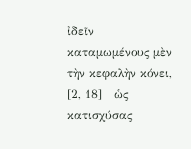ἰδεῖν   καταμωμένους μὲν τὴν κεφαλὴν κόνει,
[2, 18]   ὡς κατισχύσας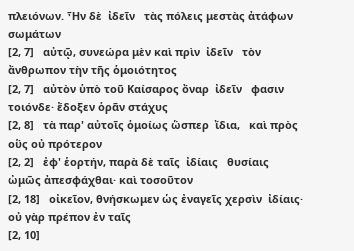πλειόνων. Ἦν δὲ  ἰδεῖν   τὰς πόλεις μεστὰς ἀτάφων σωμάτων
[2, 7]   αὐτῷ, συνεώρα μὲν καὶ πρὶν  ἰδεῖν   τὸν ἄνθρωπον τὴν τῆς ὁμοιότητος
[2, 7]   αὐτὸν ὑπὸ τοῦ Καίσαρος ὄναρ  ἰδεῖν   φασιν τοιόνδε· ἔδοξεν ὁρᾶν στάχυς
[2, 8]   τὰ παρ' αὐτοῖς ὁμοίως ὥσπερ  ἴδια,   καὶ πρὸς οὓς οὐ πρότερον
[2, 2]   ἐφ' ἑορτήν, παρὰ δὲ ταῖς  ἰδίαις   θυσίαις ὠμῶς ἀπεσφάχθαι· καὶ τοσοῦτον
[2, 18]   οἰκεῖον, θνήσκωμεν ὡς ἐναγεῖς χερσὶν  ἰδίαις·   οὐ γὰρ πρέπον ἐν ταῖς
[2, 10]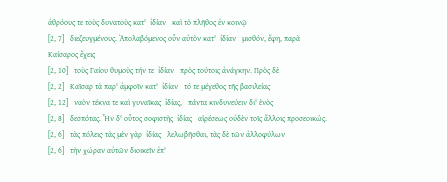ἀθρόους τε τοὺς δυνατοὺς κατ'  ἰδίαν   καὶ τὸ πλῆθος ἐν κοινῷ
[2, 7]   διεζευγμένους. Ἀπολαβόμενος οὖν αὐτὸν κατ'  ἰδίαν   μισθόν, ἔφη, παρὰ Καίσαρος ἔχεις
[2, 10]   τοὺς Γαίου θυμοὺς τήν τε  ἰδίαν   πρὸς τούτοις ἀνάγκην. Πρὸς δὲ
[2, 2]   Καῖσαρ τὰ παρ' ἀμφοῖν κατ'  ἰδίαν   τό τε μέγεθος τῆς βασιλείας
[2, 12]   ναὸν τέκνα τε καὶ γυναῖκας  ἰδίας,   πάντα κινδυνεύειν δι' ἑνὸς
[2, 8]   δεσπότας. Ἦν δ' οὗτος σοφιστὴς  ἰδίας   αἱρέσεως οὐδὲν τοῖς ἄλλοις προσεοικώς.
[2, 6]   τὰς πόλεις· τὰς μὲν γὰρ  ἰδίας   λελωβῆσθαι, τὰς δὲ τῶν ἀλλοφύλων
[2, 6]   τὴν χώραν αὐτῶν διοικεῖν ἐπ'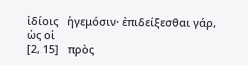ἰδίοις   ἡγεμόσιν· ἐπιδείξεσθαι γάρ, ὡς οἱ
[2, 15]   πρὸς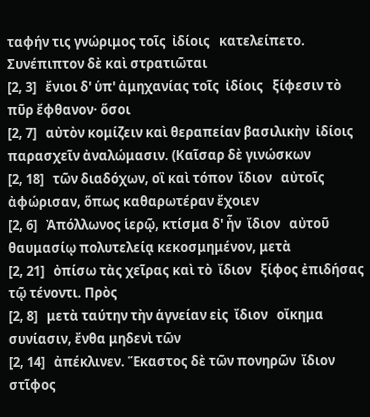ταφήν τις γνώριμος τοῖς  ἰδίοις   κατελείπετο. Συνέπιπτον δὲ καὶ στρατιῶται
[2, 3]   ἔνιοι δ' ὑπ' ἀμηχανίας τοῖς  ἰδίοις   ξίφεσιν τὸ πῦρ ἔφθανον· ὅσοι
[2, 7]   αὐτὸν κομίζειν καὶ θεραπείαν βασιλικὴν  ἰδίοις   παρασχεῖν ἀναλώμασιν. (Καῖσαρ δὲ γινώσκων
[2, 18]   τῶν διαδόχων, οἳ καὶ τόπον  ἴδιον   αὐτοῖς ἀφώρισαν, ὅπως καθαρωτέραν ἔχοιεν
[2, 6]   Ἀπόλλωνος ἱερῷ, κτίσμα δ' ἦν  ἴδιον   αὐτοῦ θαυμασίῳ πολυτελείᾳ κεκοσμημένον, μετὰ
[2, 21]   ὀπίσω τὰς χεῖρας καὶ τὸ  ἴδιον   ξίφος ἐπιδήσας τῷ τένοντι. Πρὸς
[2, 8]   μετὰ ταύτην τὴν ἁγνείαν εἰς  ἴδιον   οἴκημα συνίασιν, ἔνθα μηδενὶ τῶν
[2, 14]   ἀπέκλινεν. Ἕκαστος δὲ τῶν πονηρῶν  ἴδιον   στῖφος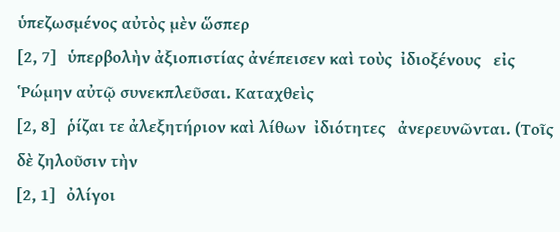ὑπεζωσμένος αὐτὸς μὲν ὥσπερ
[2, 7]   ὑπερβολὴν ἀξιοπιστίας ἀνέπεισεν καὶ τοὺς  ἰδιοξένους   εἰς Ῥώμην αὐτῷ συνεκπλεῦσαι. Καταχθεὶς
[2, 8]   ῥίζαι τε ἀλεξητήριον καὶ λίθων  ἰδιότητες   ἀνερευνῶνται. (Τοῖς δὲ ζηλοῦσιν τὴν
[2, 1]   ὀλίγοι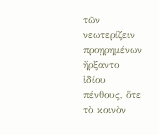τῶν νεωτερίζειν προῃρημένων ἤρξαντο  ἰδίου   πένθους, ὅτε τὸ κοινὸν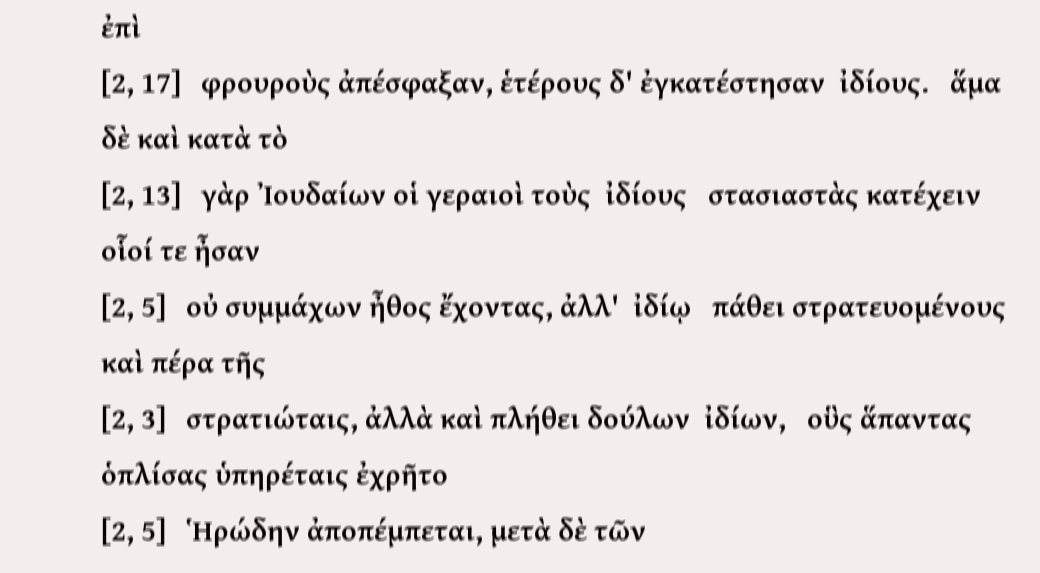ἐπὶ
[2, 17]   φρουροὺς ἀπέσφαξαν, ἑτέρους δ' ἐγκατέστησαν  ἰδίους.   ἅμα δὲ καὶ κατὰ τὸ
[2, 13]   γὰρ Ἰουδαίων οἱ γεραιοὶ τοὺς  ἰδίους   στασιαστὰς κατέχειν οἷοί τε ἦσαν
[2, 5]   οὐ συμμάχων ἦθος ἔχοντας, ἀλλ'  ἰδίῳ   πάθει στρατευομένους καὶ πέρα τῆς
[2, 3]   στρατιώταις, ἀλλὰ καὶ πλήθει δούλων  ἰδίων,   οὓς ἅπαντας ὁπλίσας ὑπηρέταις ἐχρῆτο
[2, 5]   Ἡρώδην ἀποπέμπεται, μετὰ δὲ τῶν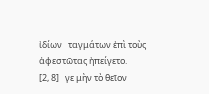ἰδίων   ταγμάτων ἐπὶ τοὺς ἀφεστῶτας ἠπείγετο.
[2, 8]   γε μὴν τὸ θεῖον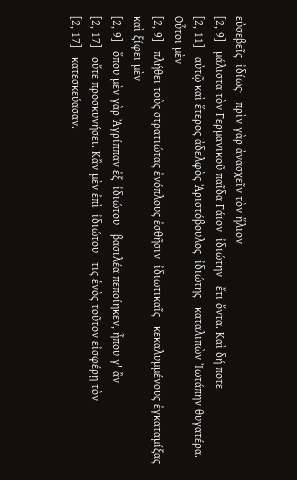εὐσεβεῖς  ἰδίως·   πρὶν γὰρ ἀνασχεῖν τὸν ἥλιον
[2, 9]   μάλιστα τὸν Γερμανικοῦ παῖδα Γάιον  ἰδιώτην   ἔτι ὄντα. Καὶ δή ποτε
[2, 11]   αὐτῷ καὶ ἕτερος ἀδελφὸς Ἀριστόβουλος  ἰδιώτης   καταλιπὼν Ἰωτάπην θυγατέρα. Οὗτοι μὲν
[2, 9]   πλήθει τοὺς στρατιώτας ἐνόπλους ἐσθῆσιν  ἰδιωτικαῖς   κεκαλυμμένους ἐγκαταμίξας καὶ ξίφει μὲν
[2, 9]   ὅπου μὲν γὰρ Ἀγρίππαν ἐξ  ἰδιώτου   βασιλέα πεποίηκεν, ἦπου γ' ἂν
[2, 17]   οὔτε προσκυνήσει. Κἂν μὲν ἐπὶ  ἰδιώτου   τις ἑνὸς τοῦτον εἰσφέρῃ τὸν
[2, 17]   κατεσκεύασαν.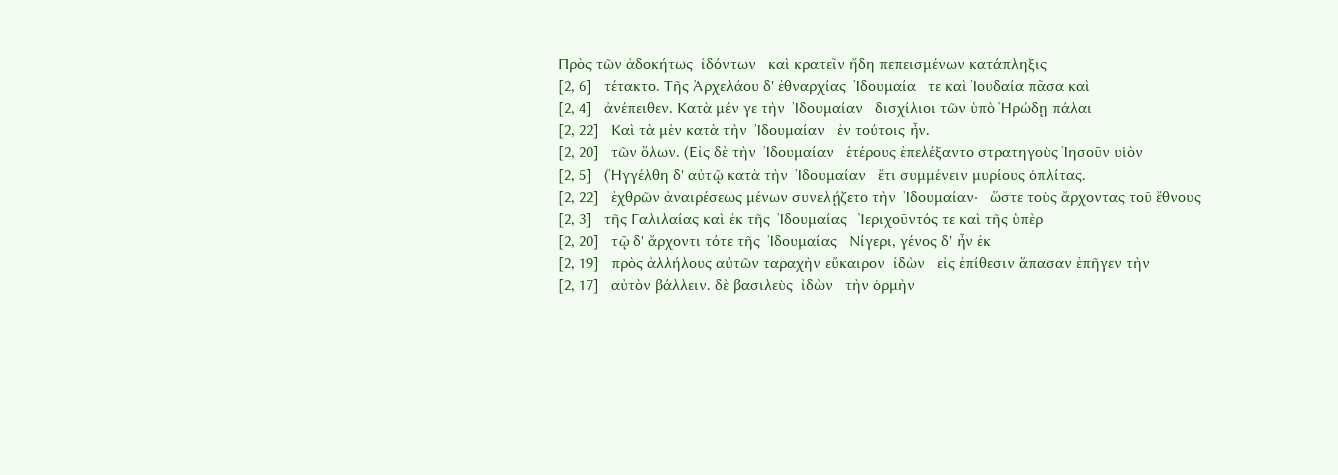Πρὸς τῶν ἀδοκήτως  ἰδόντων   καὶ κρατεῖν ἤδη πεπεισμένων κατάπληξις
[2, 6]   τέτακτο. Τῆς Ἀρχελάου δ' ἐθναρχίας  Ἰδουμαία   τε καὶ Ἰουδαία πᾶσα καὶ
[2, 4]   ἀνέπειθεν. Κατὰ μέν γε τὴν  Ἰδουμαίαν   δισχίλιοι τῶν ὑπὸ Ἡρώδῃ πάλαι
[2, 22]   Καὶ τὰ μὲν κατὰ τὴν  Ἰδουμαίαν   ἐν τούτοις ἦν.
[2, 20]   τῶν ὅλων. (Εἰς δὲ τὴν  Ἰδουμαίαν   ἑτέρους ἐπελέξαντο στρατηγοὺς Ἰησοῦν υἱὸν
[2, 5]   (Ἠγγέλθη δ' αὐτῷ κατὰ τὴν  Ἰδουμαίαν   ἔτι συμμένειν μυρίους ὁπλίτας.
[2, 22]   ἐχθρῶν ἀναιρέσεως μένων συνελῄζετο τὴν  Ἰδουμαίαν·   ὥστε τοὺς ἄρχοντας τοῦ ἔθνους
[2, 3]   τῆς Γαλιλαίας καὶ ἐκ τῆς  Ἰδουμαίας   Ἱεριχοῦντός τε καὶ τῆς ὑπὲρ
[2, 20]   τῷ δ' ἄρχοντι τότε τῆς  Ἰδουμαίας   Νίγερι, γένος δ' ἦν ἐκ
[2, 19]   πρὸς ἀλλήλους αὐτῶν ταραχὴν εὔκαιρον  ἰδὼν   εἰς ἐπίθεσιν ἅπασαν ἐπῆγεν τὴν
[2, 17]   αὐτὸν βάλλειν. δὲ βασιλεὺς  ἰδὼν   τὴν ὁρμὴν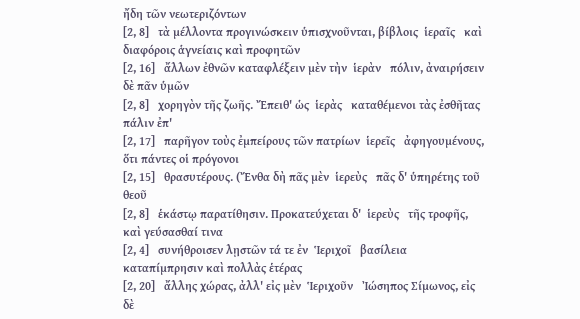ἤδη τῶν νεωτεριζόντων
[2, 8]   τὰ μέλλοντα προγινώσκειν ὑπισχνοῦνται, βίβλοις  ἱεραῖς   καὶ διαφόροις ἁγνείαις καὶ προφητῶν
[2, 16]   ἄλλων ἐθνῶν καταφλέξειν μὲν τὴν  ἱερὰν   πόλιν, ἀναιρήσειν δὲ πᾶν ὑμῶν
[2, 8]   χορηγὸν τῆς ζωῆς. Ἔπειθ' ὡς  ἱερὰς   καταθέμενοι τὰς ἐσθῆτας πάλιν ἐπ'
[2, 17]   παρῆγον τοὺς ἐμπείρους τῶν πατρίων  ἱερεῖς   ἀφηγουμένους, ὅτι πάντες οἱ πρόγονοι
[2, 15]   θρασυτέρους. (Ἔνθα δὴ πᾶς μὲν  ἱερεὺς   πᾶς δ' ὑπηρέτης τοῦ θεοῦ
[2, 8]   ἑκάστῳ παρατίθησιν. Προκατεύχεται δ'  ἱερεὺς   τῆς τροφῆς, καὶ γεύσασθαί τινα
[2, 4]   συνήθροισεν λῃστῶν τά τε ἐν  Ἱεριχοῖ   βασίλεια καταπίμπρησιν καὶ πολλὰς ἑτέρας
[2, 20]   ἄλλης χώρας, ἀλλ' εἰς μὲν  Ἱεριχοῦν   Ἰώσηπος Σίμωνος, εἰς δὲ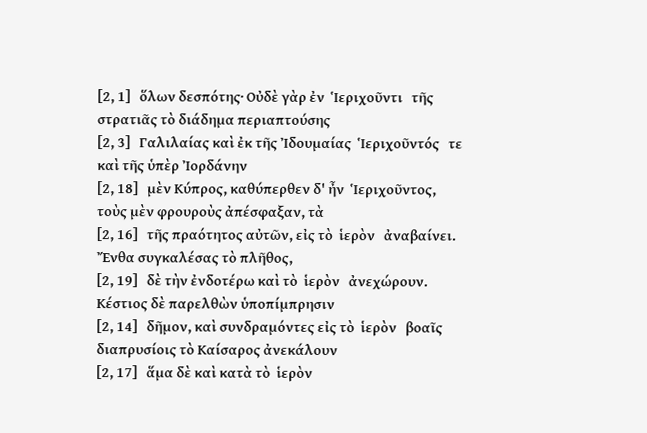[2, 1]   ὅλων δεσπότης· Οὐδὲ γὰρ ἐν  Ἱεριχοῦντι   τῆς στρατιᾶς τὸ διάδημα περιαπτούσης
[2, 3]   Γαλιλαίας καὶ ἐκ τῆς Ἰδουμαίας  Ἱεριχοῦντός   τε καὶ τῆς ὑπὲρ Ἰορδάνην
[2, 18]   μὲν Κύπρος, καθύπερθεν δ' ἦν  Ἱεριχοῦντος,   τοὺς μὲν φρουροὺς ἀπέσφαξαν, τὰ
[2, 16]   τῆς πραότητος αὐτῶν, εἰς τὸ  ἱερὸν   ἀναβαίνει. Ἔνθα συγκαλέσας τὸ πλῆθος,
[2, 19]   δὲ τὴν ἐνδοτέρω καὶ τὸ  ἱερὸν   ἀνεχώρουν. Κέστιος δὲ παρελθὼν ὑποπίμπρησιν
[2, 14]   δῆμον, καὶ συνδραμόντες εἰς τὸ  ἱερὸν   βοαῖς διαπρυσίοις τὸ Καίσαρος ἀνεκάλουν
[2, 17]   ἅμα δὲ καὶ κατὰ τὸ  ἱερὸν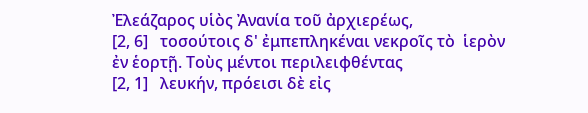Ἐλεάζαρος υἱὸς Ἀνανία τοῦ ἀρχιερέως,
[2, 6]   τοσούτοις δ' ἐμπεπληκέναι νεκροῖς τὸ  ἱερὸν   ἐν ἑορτῇ. Τοὺς μέντοι περιλειφθέντας
[2, 1]   λευκήν, πρόεισι δὲ εἰς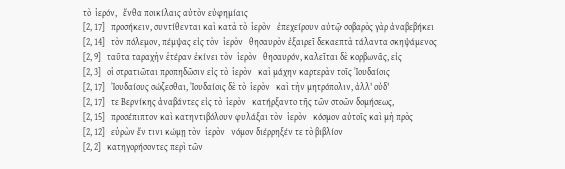τὸ  ἱερόν,   ἔνθα ποικίλαις αὐτὸν εὐφημίαις
[2, 17]   προσήκειν, συντίθενται καὶ κατὰ τὸ  ἱερὸν   ἐπεχείρουν αὐτῷ· σοβαρὸς γὰρ ἀναβεβήκει
[2, 14]   τὸν πόλεμον, πέμψας εἰς τὸν  ἱερὸν   θησαυρὸν ἐξαιρεῖ δεκαεπτὰ τάλαντα σκηψάμενος
[2, 9]   ταῦτα ταραχὴν ἑτέραν ἐκίνει τὸν  ἱερὸν   θησαυρόν, καλεῖται δὲ κορβωνᾶς, εἰς
[2, 3]   οἱ στρατιῶται προπηδῶσιν εἰς τὸ  ἱερὸν   καὶ μάχην καρτερὰν τοῖς Ἰουδαίοις
[2, 17]   Ἰουδαίους σώζεσθαι, Ἰουδαίοις δὲ τὸ  ἱερὸν   καὶ τὴν μητρόπολιν, ἀλλ' οὐδ'
[2, 17]   τε Βερνίκης ἀναβάντες εἰς τὸ  ἱερὸν   κατήρξαντο τῆς τῶν στοῶν δομήσεως,
[2, 15]   προσέπιπτον καὶ κατηντιβόλουν φυλάξαι τὸν  ἱερὸν   κόσμον αὐτοῖς καὶ μὴ πρὸς
[2, 12]   εὑρὼν ἔν τινι κώμῃ τὸν  ἱερὸν   νόμον διέρρηξέν τε τὸ βιβλίον
[2, 2]   κατηγορήσοντες περὶ τῶν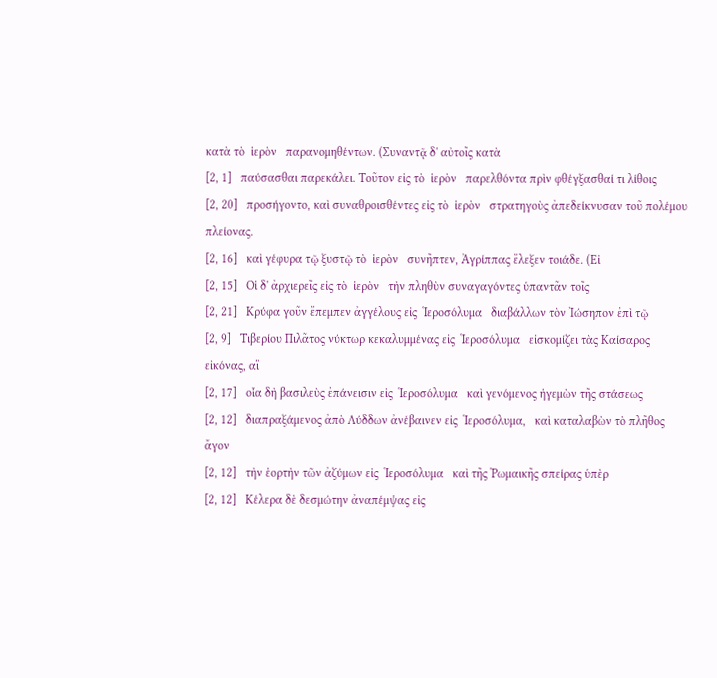κατὰ τὸ  ἱερὸν   παρανομηθέντων. (Συναντᾷ δ' αὐτοῖς κατὰ
[2, 1]   παύσασθαι παρεκάλει. Τοῦτον εἰς τὸ  ἱερὸν   παρελθόντα πρὶν φθέγξασθαί τι λίθοις
[2, 20]   προσήγοντο, καὶ συναθροισθέντες εἰς τὸ  ἱερὸν   στρατηγοὺς ἀπεδείκνυσαν τοῦ πολέμου πλείονας.
[2, 16]   καὶ γέφυρα τῷ ξυστῷ τὸ  ἱερὸν   συνῆπτεν, Ἀγρίππας ἔλεξεν τοιάδε. (Εἰ
[2, 15]   Οἱ δ' ἀρχιερεῖς εἰς τὸ  ἱερὸν   τὴν πληθὺν συναγαγόντες ὑπαντᾶν τοῖς
[2, 21]   Κρύφα γοῦν ἔπεμπεν ἀγγέλους εἰς  Ἱεροσόλυμα   διαβάλλων τὸν Ἰώσηπον ἐπὶ τῷ
[2, 9]   Τιβερίου Πιλᾶτος νύκτωρ κεκαλυμμένας εἰς  Ἱεροσόλυμα   εἰσκομίζει τὰς Καίσαρος εἰκόνας, αἳ
[2, 17]   οἷα δὴ βασιλεὺς ἐπάνεισιν εἰς  Ἱεροσόλυμα   καὶ γενόμενος ἡγεμὼν τῆς στάσεως
[2, 12]   διαπραξάμενος ἀπὸ Λύδδων ἀνέβαινεν εἰς  Ἱεροσόλυμα,   καὶ καταλαβὼν τὸ πλῆθος ἄγον
[2, 12]   τὴν ἑορτὴν τῶν ἀζύμων εἰς  Ἱεροσόλυμα   καὶ τῆς Ῥωμαικῆς σπείρας ὑπὲρ
[2, 12]   Κέλερα δὲ δεσμώτην ἀναπέμψας εἰς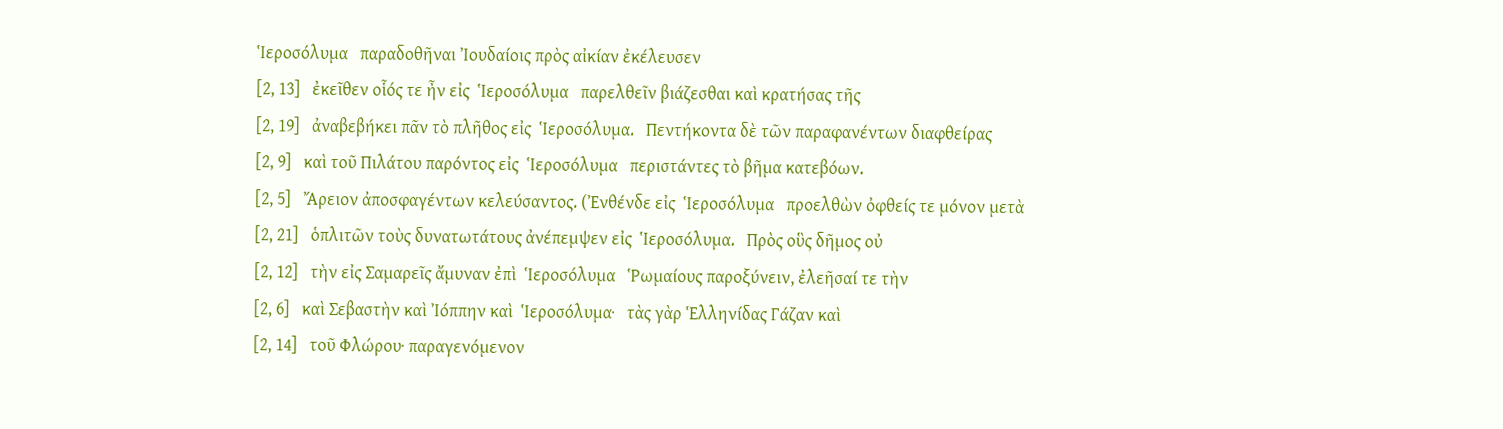Ἱεροσόλυμα   παραδοθῆναι Ἰουδαίοις πρὸς αἰκίαν ἐκέλευσεν
[2, 13]   ἐκεῖθεν οἷός τε ἦν εἰς  Ἱεροσόλυμα   παρελθεῖν βιάζεσθαι καὶ κρατήσας τῆς
[2, 19]   ἀναβεβήκει πᾶν τὸ πλῆθος εἰς  Ἱεροσόλυμα.   Πεντήκοντα δὲ τῶν παραφανέντων διαφθείρας
[2, 9]   καὶ τοῦ Πιλάτου παρόντος εἰς  Ἱεροσόλυμα   περιστάντες τὸ βῆμα κατεβόων.
[2, 5]   Ἄρειον ἀποσφαγέντων κελεύσαντος. (Ἐνθένδε εἰς  Ἱεροσόλυμα   προελθὼν ὀφθείς τε μόνον μετὰ
[2, 21]   ὁπλιτῶν τοὺς δυνατωτάτους ἀνέπεμψεν εἰς  Ἱεροσόλυμα.   Πρὸς οὓς δῆμος οὐ
[2, 12]   τὴν εἰς Σαμαρεῖς ἄμυναν ἐπὶ  Ἱεροσόλυμα   Ῥωμαίους παροξύνειν, ἐλεῆσαί τε τὴν
[2, 6]   καὶ Σεβαστὴν καὶ Ἰόππην καὶ  Ἱεροσόλυμα·   τὰς γὰρ Ἑλληνίδας Γάζαν καὶ
[2, 14]   τοῦ Φλώρου· παραγενόμενον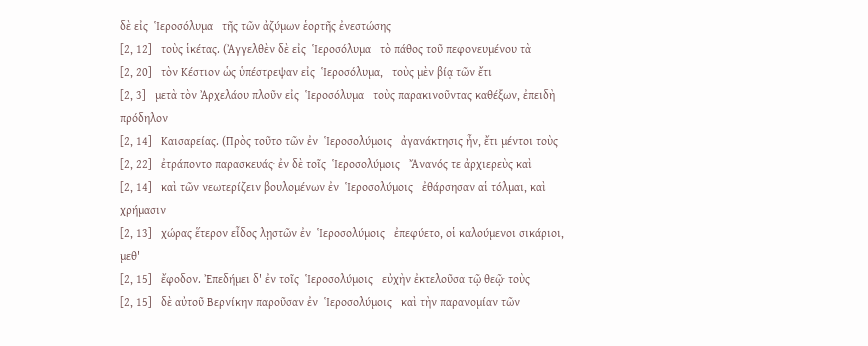δὲ εἰς  Ἱεροσόλυμα   τῆς τῶν ἀζύμων ἑορτῆς ἐνεστώσης
[2, 12]   τοὺς ἱκέτας. (Ἀγγελθὲν δὲ εἰς  Ἱεροσόλυμα   τὸ πάθος τοῦ πεφονευμένου τὰ
[2, 20]   τὸν Κέστιον ὡς ὑπέστρεψαν εἰς  Ἱεροσόλυμα,   τοὺς μὲν βίᾳ τῶν ἔτι
[2, 3]   μετὰ τὸν Ἀρχελάου πλοῦν εἰς  Ἱεροσόλυμα   τοὺς παρακινοῦντας καθέξων, ἐπειδὴ πρόδηλον
[2, 14]   Καισαρείας. (Πρὸς τοῦτο τῶν ἐν  Ἱεροσολύμοις   ἀγανάκτησις ἦν, ἔτι μέντοι τοὺς
[2, 22]   ἐτράποντο παρασκευάς· ἐν δὲ τοῖς  Ἱεροσολύμοις   Ἄνανός τε ἀρχιερεὺς καὶ
[2, 14]   καὶ τῶν νεωτερίζειν βουλομένων ἐν  Ἱεροσολύμοις   ἐθάρσησαν αἱ τόλμαι, καὶ χρήμασιν
[2, 13]   χώρας ἕτερον εἶδος λῃστῶν ἐν  Ἱεροσολύμοις   ἐπεφύετο, οἱ καλούμενοι σικάριοι, μεθ'
[2, 15]   ἔφοδον. Ἐπεδήμει δ' ἐν τοῖς  Ἱεροσολύμοις   εὐχὴν ἐκτελοῦσα τῷ θεῷ· τοὺς
[2, 15]   δὲ αὐτοῦ Βερνίκην παροῦσαν ἐν  Ἱεροσολύμοις   καὶ τὴν παρανομίαν τῶν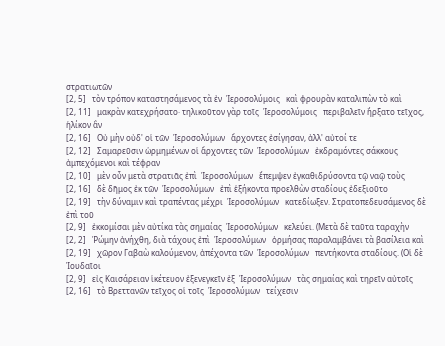στρατιωτῶν
[2, 5]   τὸν τρόπον καταστησάμενος τὰ ἐν  Ἱεροσολύμοις   καὶ φρουρὰν καταλιπὼν τὸ καὶ
[2, 11]   μακρὰν κατεχρήσατο· τηλικοῦτον γὰρ τοῖς  Ἱεροσολύμοις   περιβαλεῖν ἤρξατο τεῖχος, ἡλίκον ἂν
[2, 16]   Οὐ μὴν οὐδ' οἱ τῶν  Ἱεροσολύμων   ἄρχοντες ἐσίγησαν, ἀλλ' αὐτοί τε
[2, 12]   Σαμαρεῦσιν ὡρμημένων οἱ ἄρχοντες τῶν  Ἱεροσολύμων   ἐκδραμόντες σάκκους ἀμπεχόμενοι καὶ τέφραν
[2, 10]   μὲν οὖν μετὰ στρατιᾶς ἐπὶ  Ἱεροσολύμων   ἔπεμψεν ἐγκαθιδρύσοντα τῷ ναῷ τοὺς
[2, 16]   δὲ δῆμος ἐκ τῶν  Ἱεροσολύμων   ἐπὶ ἑξήκοντα προελθὼν σταδίους ἐδεξιοῦτο
[2, 19]   τὴν δύναμιν καὶ τραπέντας μέχρι  Ἱεροσολύμων   κατεδίωξεν. Στρατοπεδευσάμενος δὲ ἐπὶ τοῦ
[2, 9]   ἐκκομίσαι μὲν αὐτίκα τὰς σημαίας  Ἱεροσολύμων   κελεύει. (Μετὰ δὲ ταῦτα ταραχὴν
[2, 2]   Ῥώμην ἀνήχθη, διὰ τάχους ἐπὶ  Ἱεροσολύμων   ὁρμήσας παραλαμβάνει τὰ βασίλεια καὶ
[2, 19]   χῶρον Γαβαὼ καλούμενον, ἀπέχοντα τῶν  Ἱεροσολύμων   πεντήκοντα σταδίους. (Οἱ δὲ Ἰουδαῖοι
[2, 9]   εἰς Καισάρειαν ἱκέτευον ἐξενεγκεῖν ἐξ  Ἱεροσολύμων   τὰς σημαίας καὶ τηρεῖν αὐτοῖς
[2, 16]   τὸ Βρεττανῶν τεῖχος οἱ τοῖς  Ἱεροσολύμων   τείχεσιν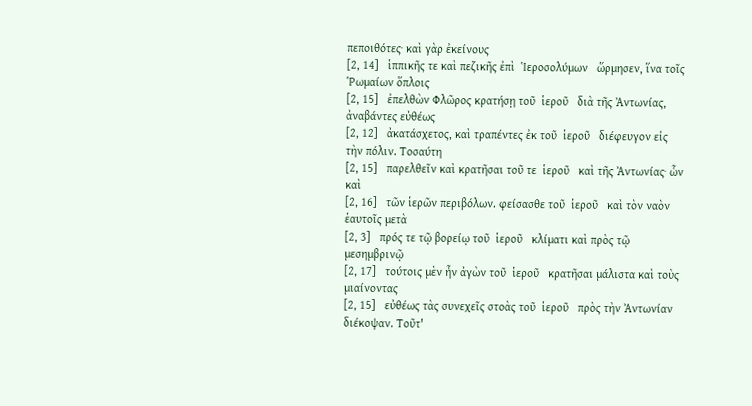πεποιθότες· καὶ γὰρ ἐκείνους
[2, 14]   ἱππικῆς τε καὶ πεζικῆς ἐπὶ  Ἱεροσολύμων   ὥρμησεν, ἵνα τοῖς Ῥωμαίων ὅπλοις
[2, 15]   ἐπελθὼν Φλῶρος κρατήσῃ τοῦ  ἱεροῦ   διὰ τῆς Ἀντωνίας, ἀναβάντες εὐθέως
[2, 12]   ἀκατάσχετος, καὶ τραπέντες ἐκ τοῦ  ἱεροῦ   διέφευγον εἰς τὴν πόλιν. Τοσαύτη
[2, 15]   παρελθεῖν καὶ κρατῆσαι τοῦ τε  ἱεροῦ   καὶ τῆς Ἀντωνίας· ὧν καὶ
[2, 16]   τῶν ἱερῶν περιβόλων. φείσασθε τοῦ  ἱεροῦ   καὶ τὸν ναὸν ἑαυτοῖς μετὰ
[2, 3]   πρός τε τῷ βορείῳ τοῦ  ἱεροῦ   κλίματι καὶ πρὸς τῷ μεσημβρινῷ
[2, 17]   τούτοις μὲν ἦν ἀγὼν τοῦ  ἱεροῦ   κρατῆσαι μάλιστα καὶ τοὺς μιαίνοντας
[2, 15]   εὐθέως τὰς συνεχεῖς στοὰς τοῦ  ἱεροῦ   πρὸς τὴν Ἀντωνίαν διέκοψαν. Τοῦτ'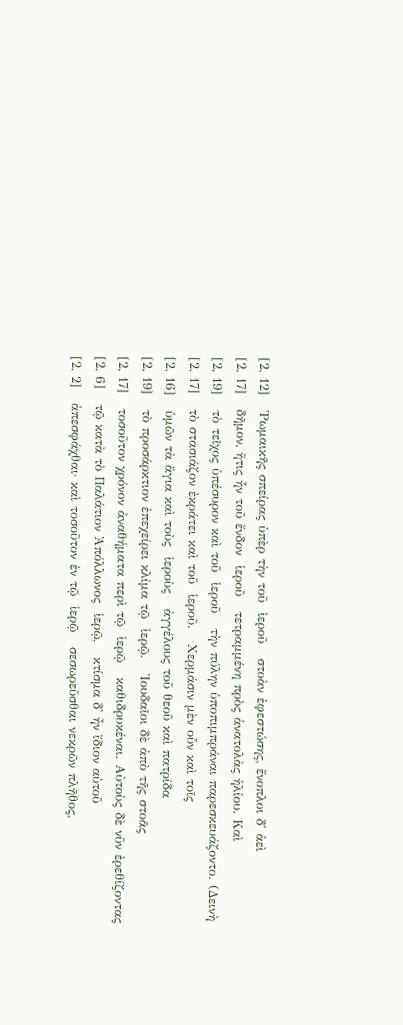[2, 12]   Ῥωμαικῆς σπείρας ὑπὲρ τὴν τοῦ  ἱεροῦ   στοὰν ἐφεστώσης, ἔνοπλοι δ' ἀεὶ
[2, 17]   δῆμον, ἥτις ἦν τοῦ ἔνδον  ἱεροῦ   τετραμμένη πρὸς ἀνατολὰς ἡλίου. Καὶ
[2, 19]   τὸ τεῖχος ὑπέσυρον καὶ τοῦ  ἱεροῦ   τὴν πύλην ὑποπιμπράναι παρεσκευάζοντο. (Δεινὴ
[2, 17]   τὸ στασιάζον ἐκράτει καὶ τοῦ  ἱεροῦ.   Χερμάσιν μὲν οὖν καὶ τοῖς
[2, 16]   ὑμῶν τὰ ἅγια καὶ τοὺς  ἱεροὺς   ἀγγέλους τοῦ θεοῦ καὶ πατρίδα
[2, 19]   τὸ προσάρκτιον ἐπεχείρει κλίμα τῷ  ἱερῷ.   Ἰουδαῖοι δὲ ἀπὸ τῆς στοᾶς
[2, 17]   τοσοῦτον χρόνον ἀναθήματα περὶ τῷ  ἱερῷ   καθιδρυκέναι. Αὐτοὺς δὲ νῦν ἐρεθίζοντας
[2, 6]   τῷ κατὰ τὸ Παλάτιον Ἀπόλλωνος  ἱερῷ,   κτίσμα δ' ἦν ἴδιον αὐτοῦ
[2, 2]   ἀπεσφάχθαι· καὶ τοσοῦτον ἐν τῷ  ἱερῷ   σεσωρεῦσθαι νεκρῶν πλῆθος,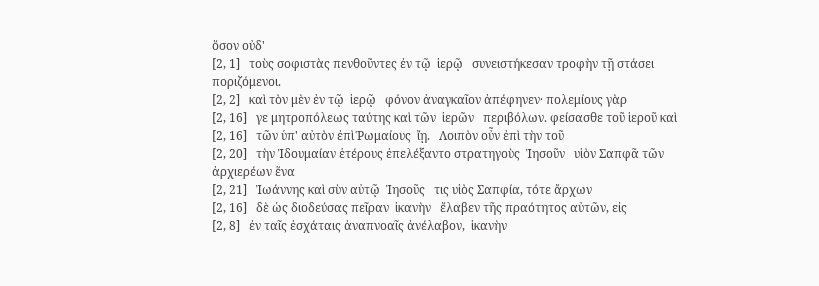ὅσον οὐδ'
[2, 1]   τοὺς σοφιστὰς πενθοῦντες ἐν τῷ  ἱερῷ   συνειστήκεσαν τροφὴν τῇ στάσει ποριζόμενοι.
[2, 2]   καὶ τὸν μὲν ἐν τῷ  ἱερῷ   φόνον ἀναγκαῖον ἀπέφηνεν· πολεμίους γὰρ
[2, 16]   γε μητροπόλεως ταύτης καὶ τῶν  ἱερῶν   περιβόλων. φείσασθε τοῦ ἱεροῦ καὶ
[2, 16]   τῶν ὑπ' αὐτὸν ἐπὶ Ῥωμαίους  ἴῃ.   Λοιπὸν οὖν ἐπὶ τὴν τοῦ
[2, 20]   τὴν Ἰδουμαίαν ἑτέρους ἐπελέξαντο στρατηγοὺς  Ἰησοῦν   υἱὸν Σαπφᾶ τῶν ἀρχιερέων ἕνα
[2, 21]   Ἰωάννης καὶ σὺν αὐτῷ  Ἰησοῦς   τις υἱὸς Σαπφία, τότε ἄρχων
[2, 16]   δὲ ὡς διοδεύσας πεῖραν  ἱκανὴν   ἔλαβεν τῆς πραότητος αὐτῶν, εἰς
[2, 8]   ἐν ταῖς ἐσχάταις ἀναπνοαῖς ἀνέλαβον,  ἱκανὴν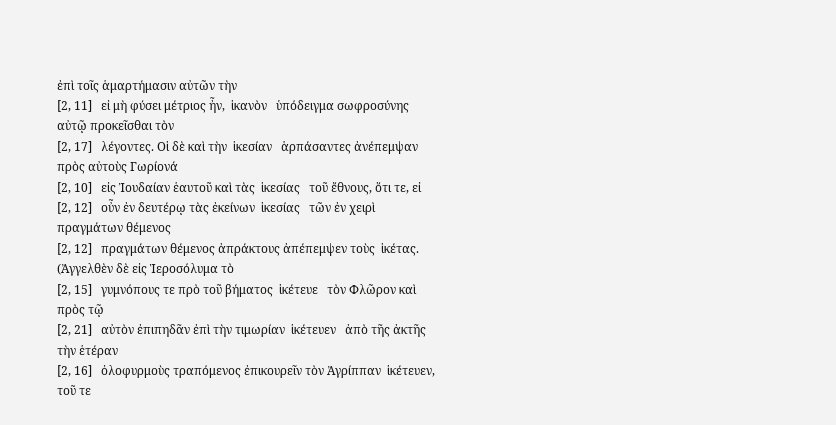ἐπὶ τοῖς ἁμαρτήμασιν αὐτῶν τὴν
[2, 11]   εἰ μὴ φύσει μέτριος ἦν,  ἱκανὸν   ὑπόδειγμα σωφροσύνης αὐτῷ προκεῖσθαι τὸν
[2, 17]   λέγοντες. Οἱ δὲ καὶ τὴν  ἱκεσίαν   ἁρπάσαντες ἀνέπεμψαν πρὸς αὐτοὺς Γωρίονά
[2, 10]   εἰς Ἰουδαίαν ἑαυτοῦ καὶ τὰς  ἱκεσίας   τοῦ ἔθνους, ὅτι τε, εἰ
[2, 12]   οὖν ἐν δευτέρῳ τὰς ἐκείνων  ἱκεσίας   τῶν ἐν χειρὶ πραγμάτων θέμενος
[2, 12]   πραγμάτων θέμενος ἀπράκτους ἀπέπεμψεν τοὺς  ἱκέτας.   (Ἀγγελθὲν δὲ εἰς Ἱεροσόλυμα τὸ
[2, 15]   γυμνόπους τε πρὸ τοῦ βήματος  ἱκέτευε   τὸν Φλῶρον καὶ πρὸς τῷ
[2, 21]   αὐτὸν ἐπιπηδᾶν ἐπὶ τὴν τιμωρίαν  ἱκέτευεν   ἀπὸ τῆς ἀκτῆς τὴν ἑτέραν
[2, 16]   ὀλοφυρμοὺς τραπόμενος ἐπικουρεῖν τὸν Ἀγρίππαν  ἱκέτευεν,   τοῦ τε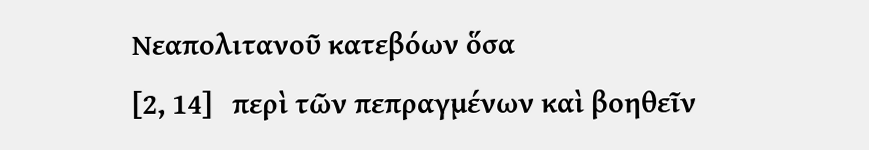Νεαπολιτανοῦ κατεβόων ὅσα
[2, 14]   περὶ τῶν πεπραγμένων καὶ βοηθεῖν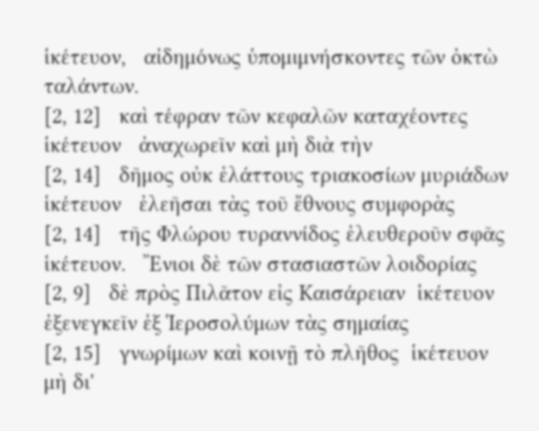ἱκέτευον,   αἰδημόνως ὑπομιμνήσκοντες τῶν ὀκτὼ ταλάντων.
[2, 12]   καὶ τέφραν τῶν κεφαλῶν καταχέοντες  ἱκέτευον   ἀναχωρεῖν καὶ μὴ διὰ τὴν
[2, 14]   δῆμος οὐκ ἐλάττους τριακοσίων μυριάδων  ἱκέτευον   ἐλεῆσαι τὰς τοῦ ἔθνους συμφορὰς
[2, 14]   τῆς Φλώρου τυραννίδος ἐλευθεροῦν σφᾶς  ἱκέτευον.   Ἔνιοι δὲ τῶν στασιαστῶν λοιδορίας
[2, 9]   δὲ πρὸς Πιλᾶτον εἰς Καισάρειαν  ἱκέτευον   ἐξενεγκεῖν ἐξ Ἱεροσολύμων τὰς σημαίας
[2, 15]   γνωρίμων καὶ κοινῇ τὸ πλῆθος  ἱκέτευον   μὴ δι'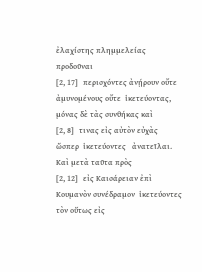ἐλαχίστης πλημμελείας προδοῦναι
[2, 17]   περισχόντες ἀνῄρουν οὔτε ἀμυνομένους οὔτε  ἱκετεύοντας,   μόνας δὲ τὰς συνθήκας καὶ
[2, 8]   τινας εἰς αὐτὸν εὐχὰς ὥσπερ  ἱκετεύοντες   ἀνατεῖλαι. Καὶ μετὰ ταῦτα πρὸς
[2, 12]   εἰς Καισάρειαν ἐπὶ Κουμανὸν συνέδραμον  ἱκετεύοντες   τὸν οὕτως εἰς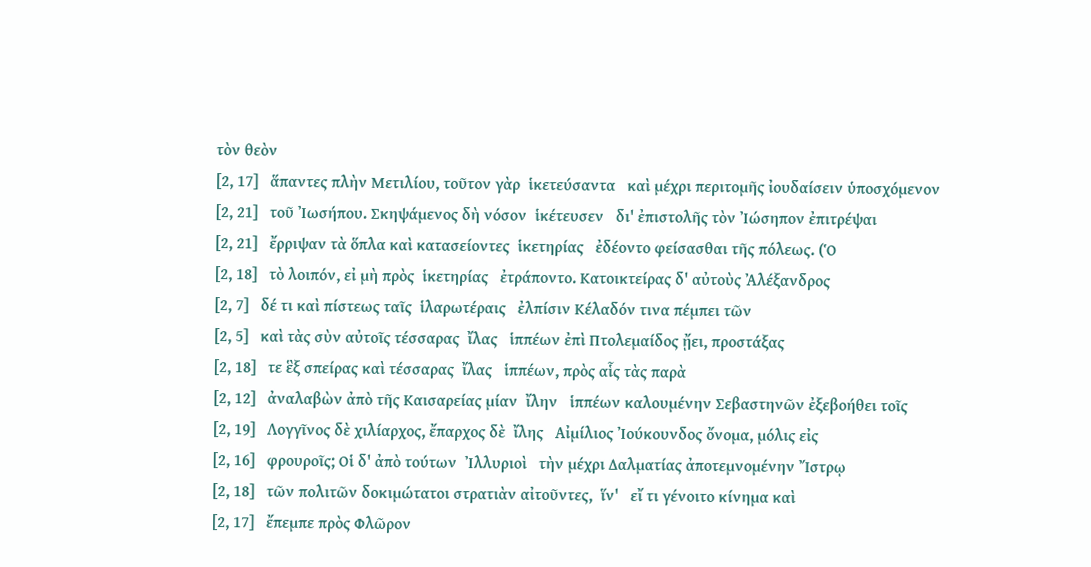τὸν θεὸν
[2, 17]   ἅπαντες πλὴν Μετιλίου, τοῦτον γὰρ  ἱκετεύσαντα   καὶ μέχρι περιτομῆς ἰουδαίσειν ὑποσχόμενον
[2, 21]   τοῦ Ἰωσήπου. Σκηψάμενος δὴ νόσον  ἱκέτευσεν   δι' ἐπιστολῆς τὸν Ἰώσηπον ἐπιτρέψαι
[2, 21]   ἔρριψαν τὰ ὅπλα καὶ κατασείοντες  ἱκετηρίας   ἐδέοντο φείσασθαι τῆς πόλεως. (Ὁ
[2, 18]   τὸ λοιπόν, εἰ μὴ πρὸς  ἱκετηρίας   ἐτράποντο. Κατοικτείρας δ' αὐτοὺς Ἀλέξανδρος
[2, 7]   δέ τι καὶ πίστεως ταῖς  ἱλαρωτέραις   ἐλπίσιν Κέλαδόν τινα πέμπει τῶν
[2, 5]   καὶ τὰς σὺν αὐτοῖς τέσσαρας  ἴλας   ἱππέων ἐπὶ Πτολεμαίδος ᾔει, προστάξας
[2, 18]   τε ἓξ σπείρας καὶ τέσσαρας  ἴλας   ἱππέων, πρὸς αἷς τὰς παρὰ
[2, 12]   ἀναλαβὼν ἀπὸ τῆς Καισαρείας μίαν  ἴλην   ἱππέων καλουμένην Σεβαστηνῶν ἐξεβοήθει τοῖς
[2, 19]   Λογγῖνος δὲ χιλίαρχος, ἔπαρχος δὲ  ἴλης   Αἰμίλιος Ἰούκουνδος ὄνομα, μόλις εἰς
[2, 16]   φρουροῖς; Οἱ δ' ἀπὸ τούτων  Ἰλλυριοὶ   τὴν μέχρι Δαλματίας ἀποτεμνομένην Ἴστρῳ
[2, 18]   τῶν πολιτῶν δοκιμώτατοι στρατιὰν αἰτοῦντες,  ἵν'   εἴ τι γένοιτο κίνημα καὶ
[2, 17]   ἔπεμπε πρὸς Φλῶρον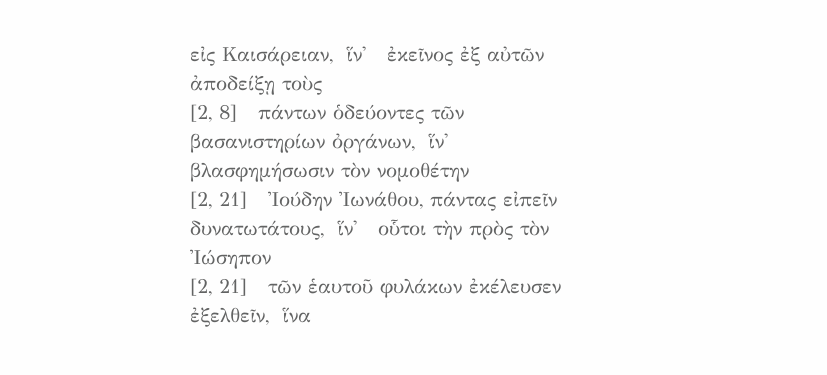εἰς Καισάρειαν,  ἵν'   ἐκεῖνος ἐξ αὐτῶν ἀποδείξῃ τοὺς
[2, 8]   πάντων ὁδεύοντες τῶν βασανιστηρίων ὀργάνων,  ἵν'   βλασφημήσωσιν τὸν νομοθέτην
[2, 21]   Ἰούδην Ἰωνάθου, πάντας εἰπεῖν δυνατωτάτους,  ἵν'   οὗτοι τὴν πρὸς τὸν Ἰώσηπον
[2, 21]   τῶν ἑαυτοῦ φυλάκων ἐκέλευσεν ἐξελθεῖν,  ἵνα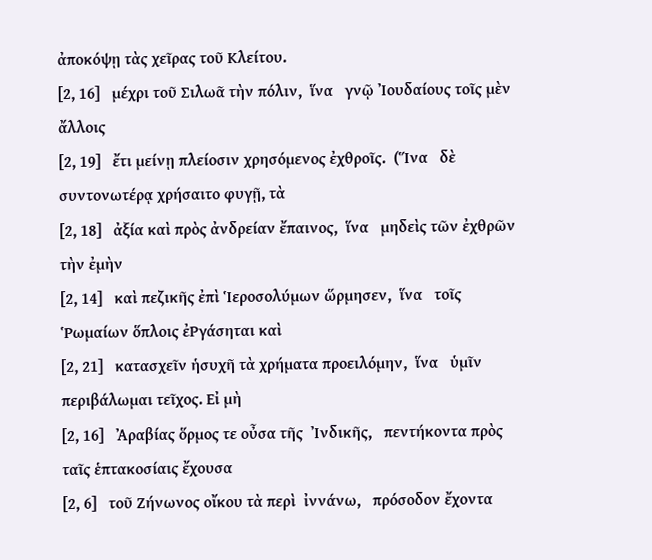ἀποκόψῃ τὰς χεῖρας τοῦ Κλείτου.
[2, 16]   μέχρι τοῦ Σιλωᾶ τὴν πόλιν,  ἵνα   γνῷ Ἰουδαίους τοῖς μὲν ἄλλοις
[2, 19]   ἔτι μείνῃ πλείοσιν χρησόμενος ἐχθροῖς.  (Ἵνα   δὲ συντονωτέρᾳ χρήσαιτο φυγῇ, τὰ
[2, 18]   ἀξία καὶ πρὸς ἀνδρείαν ἔπαινος,  ἵνα   μηδεὶς τῶν ἐχθρῶν τὴν ἐμὴν
[2, 14]   καὶ πεζικῆς ἐπὶ Ἱεροσολύμων ὥρμησεν,  ἵνα   τοῖς Ῥωμαίων ὅπλοις ἐΡγάσηται καὶ
[2, 21]   κατασχεῖν ἡσυχῆ τὰ χρήματα προειλόμην,  ἵνα   ὑμῖν περιβάλωμαι τεῖχος. Εἰ μὴ
[2, 16]   Ἀραβίας ὅρμος τε οὖσα τῆς  Ἰνδικῆς,   πεντήκοντα πρὸς ταῖς ἑπτακοσίαις ἔχουσα
[2, 6]   τοῦ Ζήνωνος οἴκου τὰ περὶ  ἰννάνω,   πρόσοδον ἔχοντα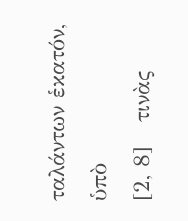ταλάντων ἑκατόν, ὑπὸ
[2, 8]   τινὰς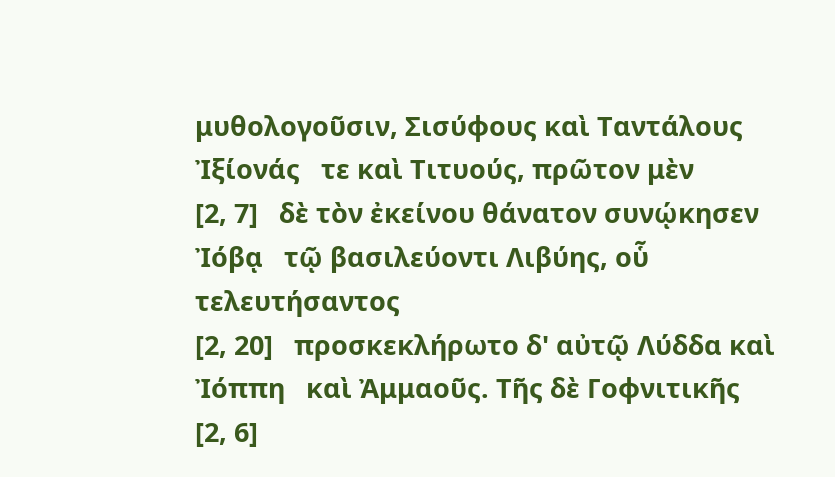μυθολογοῦσιν, Σισύφους καὶ Ταντάλους  Ἰξίονάς   τε καὶ Τιτυούς, πρῶτον μὲν
[2, 7]   δὲ τὸν ἐκείνου θάνατον συνῴκησεν  Ἰόβᾳ   τῷ βασιλεύοντι Λιβύης, οὗ τελευτήσαντος
[2, 20]   προσκεκλήρωτο δ' αὐτῷ Λύδδα καὶ  Ἰόππη   καὶ Ἀμμαοῦς. Τῆς δὲ Γοφνιτικῆς
[2, 6]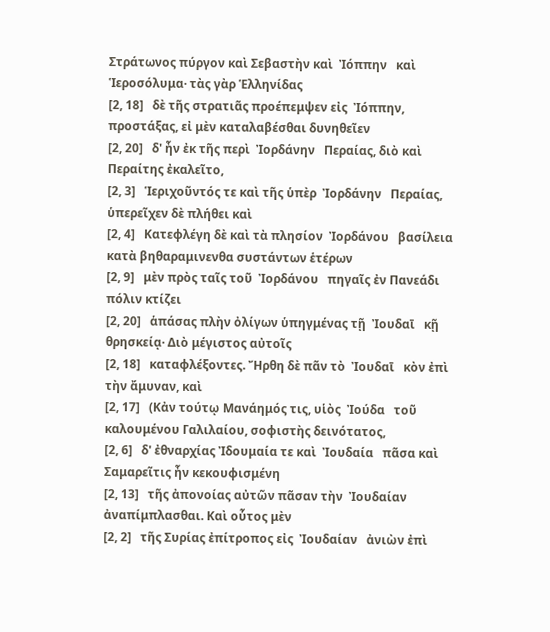Στράτωνος πύργον καὶ Σεβαστὴν καὶ  Ἰόππην   καὶ Ἱεροσόλυμα· τὰς γὰρ Ἑλληνίδας
[2, 18]   δὲ τῆς στρατιᾶς προέπεμψεν εἰς  Ἰόππην,   προστάξας, εἰ μὲν καταλαβέσθαι δυνηθεῖεν
[2, 20]   δ' ἦν ἐκ τῆς περὶ  Ἰορδάνην   Περαίας, διὸ καὶ Περαίτης ἐκαλεῖτο,
[2, 3]   Ἱεριχοῦντός τε καὶ τῆς ὑπὲρ  Ἰορδάνην   Περαίας, ὑπερεῖχεν δὲ πλήθει καὶ
[2, 4]   Κατεφλέγη δὲ καὶ τὰ πλησίον  Ἰορδάνου   βασίλεια κατὰ βηθαραμινενθα συστάντων ἑτέρων
[2, 9]   μὲν πρὸς ταῖς τοῦ  Ἰορδάνου   πηγαῖς ἐν Πανεάδι πόλιν κτίζει
[2, 20]   ἁπάσας πλὴν ὀλίγων ὑπηγμένας τῇ  Ἰουδαῑ   κῇ θρησκείᾳ· Διὸ μέγιστος αὐτοῖς
[2, 18]   καταφλέξοντες. Ἤρθη δὲ πᾶν τὸ  Ἰουδαῑ   κὸν ἐπὶ τὴν ἄμυναν, καὶ
[2, 17]   (Κἀν τούτῳ Μανάημός τις, υἱὸς  Ἰούδα   τοῦ καλουμένου Γαλιλαίου, σοφιστὴς δεινότατος,
[2, 6]   δ' ἐθναρχίας Ἰδουμαία τε καὶ  Ἰουδαία   πᾶσα καὶ Σαμαρεῖτις ἦν κεκουφισμένη
[2, 13]   τῆς ἀπονοίας αὐτῶν πᾶσαν τὴν  Ἰουδαίαν   ἀναπίμπλασθαι. Καὶ οὗτος μὲν
[2, 2]   τῆς Συρίας ἐπίτροπος εἰς  Ἰουδαίαν   ἀνιὼν ἐπὶ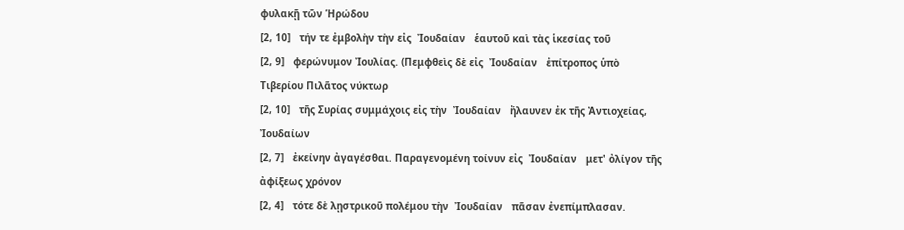φυλακῇ τῶν Ἡρώδου
[2, 10]   τήν τε ἐμβολὴν τὴν εἰς  Ἰουδαίαν   ἑαυτοῦ καὶ τὰς ἱκεσίας τοῦ
[2, 9]   φερώνυμον Ἰουλίας. (Πεμφθεὶς δὲ εἰς  Ἰουδαίαν   ἐπίτροπος ὑπὸ Τιβερίου Πιλᾶτος νύκτωρ
[2, 10]   τῆς Συρίας συμμάχοις εἰς τὴν  Ἰουδαίαν   ἤλαυνεν ἐκ τῆς Ἀντιοχείας, Ἰουδαίων
[2, 7]   ἐκείνην ἀγαγέσθαι. Παραγενομένη τοίνυν εἰς  Ἰουδαίαν   μετ' ὀλίγον τῆς ἀφίξεως χρόνον
[2, 4]   τότε δὲ λῃστρικοῦ πολέμου τὴν  Ἰουδαίαν   πᾶσαν ἐνεπίμπλασαν.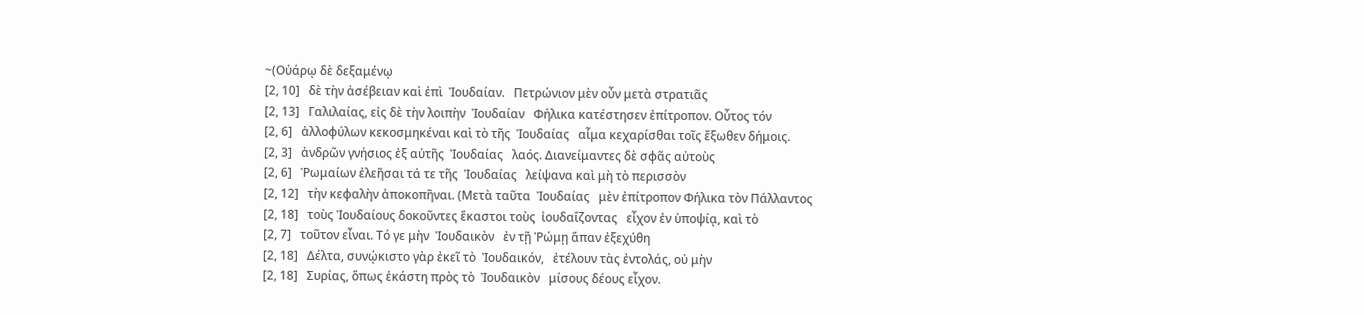~(Οὐάρῳ δὲ δεξαμένῳ
[2, 10]   δὲ τὴν ἀσέβειαν καὶ ἐπὶ  Ἰουδαίαν.   Πετρώνιον μὲν οὖν μετὰ στρατιᾶς
[2, 13]   Γαλιλαίας, εἰς δὲ τὴν λοιπὴν  Ἰουδαίαν   Φήλικα κατέστησεν ἐπίτροπον. Οὗτος τόν
[2, 6]   ἀλλοφύλων κεκοσμηκέναι καὶ τὸ τῆς  Ἰουδαίας   αἷμα κεχαρίσθαι τοῖς ἔξωθεν δήμοις.
[2, 3]   ἀνδρῶν γνήσιος ἐξ αὐτῆς  Ἰουδαίας   λαός. Διανείμαντες δὲ σφᾶς αὐτοὺς
[2, 6]   Ῥωμαίων ἐλεῆσαι τά τε τῆς  Ἰουδαίας   λείψανα καὶ μὴ τὸ περισσὸν
[2, 12]   τὴν κεφαλὴν ἀποκοπῆναι. (Μετὰ ταῦτα  Ἰουδαίας   μὲν ἐπίτροπον Φήλικα τὸν Πάλλαντος
[2, 18]   τοὺς Ἰουδαίους δοκοῦντες ἕκαστοι τοὺς  ἰουδαΐζοντας   εἶχον ἐν ὑποψίᾳ, καὶ τὸ
[2, 7]   τοῦτον εἶναι. Τό γε μὴν  Ἰουδαικὸν   ἐν τῇ Ῥώμῃ ἅπαν ἐξεχύθη
[2, 18]   Δέλτα, συνῴκιστο γὰρ ἐκεῖ τὸ  Ἰουδαικόν,   ἐτέλουν τὰς ἐντολάς, οὐ μὴν
[2, 18]   Συρίας, ὅπως ἑκάστη πρὸς τὸ  Ἰουδαικὸν   μίσους δέους εἶχον.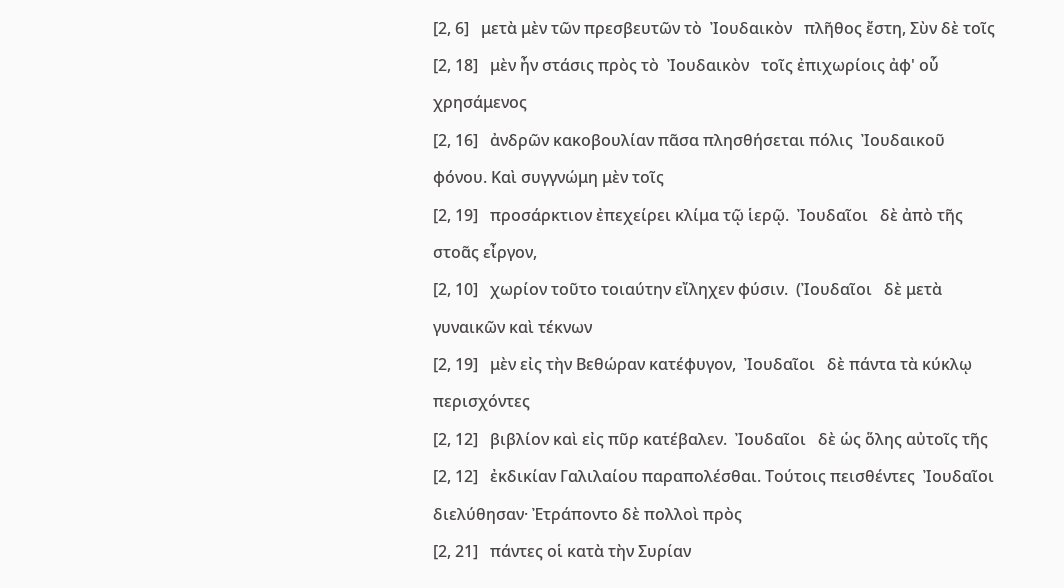[2, 6]   μετὰ μὲν τῶν πρεσβευτῶν τὸ  Ἰουδαικὸν   πλῆθος ἔστη, Σὺν δὲ τοῖς
[2, 18]   μὲν ἦν στάσις πρὸς τὸ  Ἰουδαικὸν   τοῖς ἐπιχωρίοις ἀφ' οὗ χρησάμενος
[2, 16]   ἀνδρῶν κακοβουλίαν πᾶσα πλησθήσεται πόλις  Ἰουδαικοῦ   φόνου. Καὶ συγγνώμη μὲν τοῖς
[2, 19]   προσάρκτιον ἐπεχείρει κλίμα τῷ ἱερῷ.  Ἰουδαῖοι   δὲ ἀπὸ τῆς στοᾶς εἶργον,
[2, 10]   χωρίον τοῦτο τοιαύτην εἴληχεν φύσιν.  (Ἰουδαῖοι   δὲ μετὰ γυναικῶν καὶ τέκνων
[2, 19]   μὲν εἰς τὴν Βεθώραν κατέφυγον,  Ἰουδαῖοι   δὲ πάντα τὰ κύκλῳ περισχόντες
[2, 12]   βιβλίον καὶ εἰς πῦρ κατέβαλεν.  Ἰουδαῖοι   δὲ ὡς ὅλης αὐτοῖς τῆς
[2, 12]   ἐκδικίαν Γαλιλαίου παραπολέσθαι. Τούτοις πεισθέντες  Ἰουδαῖοι   διελύθησαν· Ἐτράποντο δὲ πολλοὶ πρὸς
[2, 21]   πάντες οἱ κατὰ τὴν Συρίαν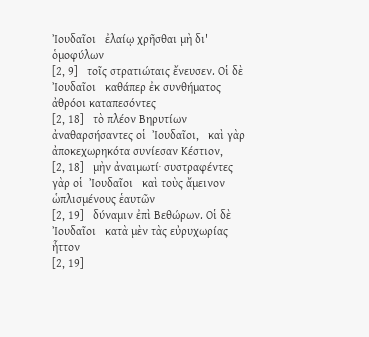Ἰουδαῖοι   ἐλαίῳ χρῆσθαι μὴ δι' ὁμοφύλων
[2, 9]   τοῖς στρατιώταις ἔνευσεν. Οἱ δὲ  Ἰουδαῖοι   καθάπερ ἐκ συνθήματος ἀθρόοι καταπεσόντες
[2, 18]   τὸ πλέον Βηρυτίων ἀναθαρσήσαντες οἱ  Ἰουδαῖοι,   καὶ γὰρ ἀποκεχωρηκότα συνίεσαν Κέστιον,
[2, 18]   μὴν ἀναιμωτί· συστραφέντες γὰρ οἱ  Ἰουδαῖοι   καὶ τοὺς ἄμεινον ὡπλισμένους ἑαυτῶν
[2, 19]   δύναμιν ἐπὶ Βεθώρων. Οἱ δὲ  Ἰουδαῖοι   κατὰ μὲν τὰς εὐρυχωρίας ἧττον
[2, 19]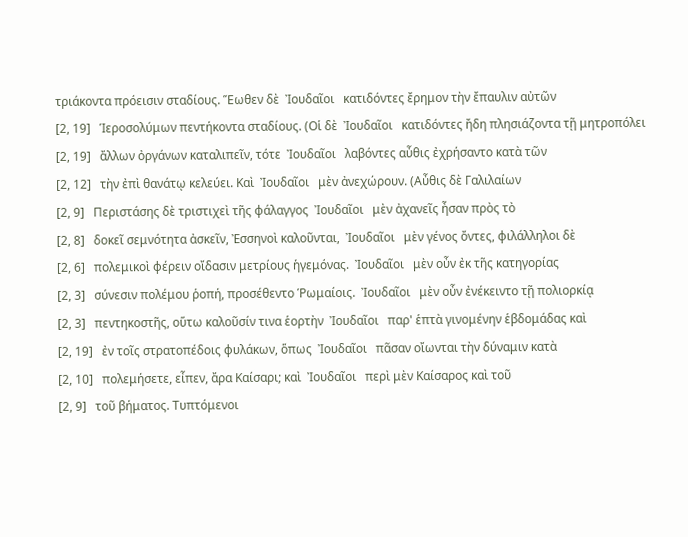τριάκοντα πρόεισιν σταδίους. Ἕωθεν δὲ  Ἰουδαῖοι   κατιδόντες ἔρημον τὴν ἔπαυλιν αὐτῶν
[2, 19]   Ἱεροσολύμων πεντήκοντα σταδίους. (Οἱ δὲ  Ἰουδαῖοι   κατιδόντες ἤδη πλησιάζοντα τῇ μητροπόλει
[2, 19]   ἄλλων ὀργάνων καταλιπεῖν, τότε  Ἰουδαῖοι   λαβόντες αὖθις ἐχρήσαντο κατὰ τῶν
[2, 12]   τὴν ἐπὶ θανάτῳ κελεύει. Καὶ  Ἰουδαῖοι   μὲν ἀνεχώρουν. (Αὖθις δὲ Γαλιλαίων
[2, 9]   Περιστάσης δὲ τριστιχεὶ τῆς φάλαγγος  Ἰουδαῖοι   μὲν ἀχανεῖς ἦσαν πρὸς τὸ
[2, 8]   δοκεῖ σεμνότητα ἀσκεῖν, Ἐσσηνοὶ καλοῦνται,  Ἰουδαῖοι   μὲν γένος ὄντες, φιλάλληλοι δὲ
[2, 6]   πολεμικοὶ φέρειν οἴδασιν μετρίους ἡγεμόνας.  Ἰουδαῖοι   μὲν οὖν ἐκ τῆς κατηγορίας
[2, 3]   σύνεσιν πολέμου ῥοπή, προσέθεντο Ῥωμαίοις.  Ἰουδαῖοι   μὲν οὖν ἐνέκειντο τῇ πολιορκίᾳ
[2, 3]   πεντηκοστῆς, οὕτω καλοῦσίν τινα ἑορτὴν  Ἰουδαῖοι   παρ' ἑπτὰ γινομένην ἑβδομάδας καὶ
[2, 19]   ἐν τοῖς στρατοπέδοις φυλάκων, ὅπως  Ἰουδαῖοι   πᾶσαν οἴωνται τὴν δύναμιν κατὰ
[2, 10]   πολεμήσετε, εἶπεν, ἄρα Καίσαρι; καὶ  Ἰουδαῖοι   περὶ μὲν Καίσαρος καὶ τοῦ
[2, 9]   τοῦ βήματος. Τυπτόμενοι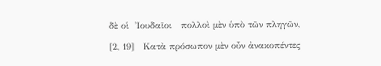δὲ οἱ  Ἰουδαῖοι   πολλοὶ μὲν ὑπὸ τῶν πληγῶν,
[2, 19]   Κατὰ πρόσωπον μὲν οὖν ἀνακοπέντες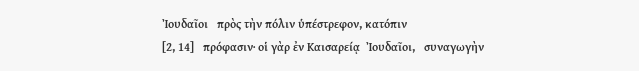Ἰουδαῖοι   πρὸς τὴν πόλιν ὑπέστρεφον, κατόπιν
[2, 14]   πρόφασιν· οἱ γὰρ ἐν Καισαρείᾳ  Ἰουδαῖοι,   συναγωγὴν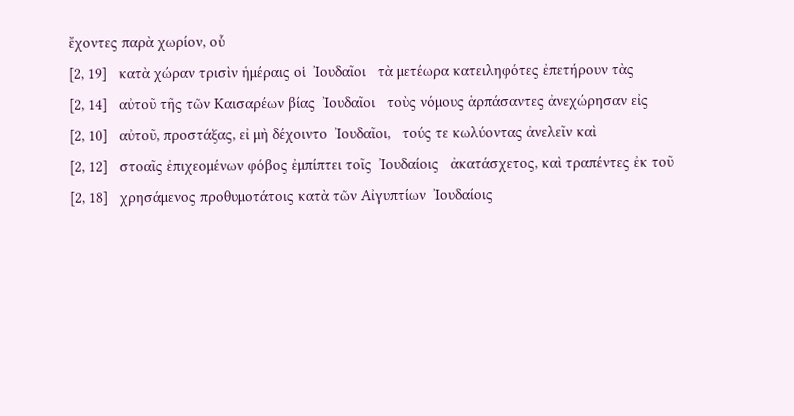ἔχοντες παρὰ χωρίον, οὗ
[2, 19]   κατὰ χώραν τρισὶν ἡμέραις οἱ  Ἰουδαῖοι   τὰ μετέωρα κατειληφότες ἐπετήρουν τὰς
[2, 14]   αὐτοῦ τῆς τῶν Καισαρέων βίας  Ἰουδαῖοι   τοὺς νόμους ἁρπάσαντες ἀνεχώρησαν εἰς
[2, 10]   αὐτοῦ, προστάξας, εἰ μὴ δέχοιντο  Ἰουδαῖοι,   τούς τε κωλύοντας ἀνελεῖν καὶ
[2, 12]   στοαῖς ἐπιχεομένων φόβος ἐμπίπτει τοῖς  Ἰουδαίοις   ἀκατάσχετος, καὶ τραπέντες ἐκ τοῦ
[2, 18]   χρησάμενος προθυμοτάτοις κατὰ τῶν Αἰγυπτίων  Ἰουδαίοις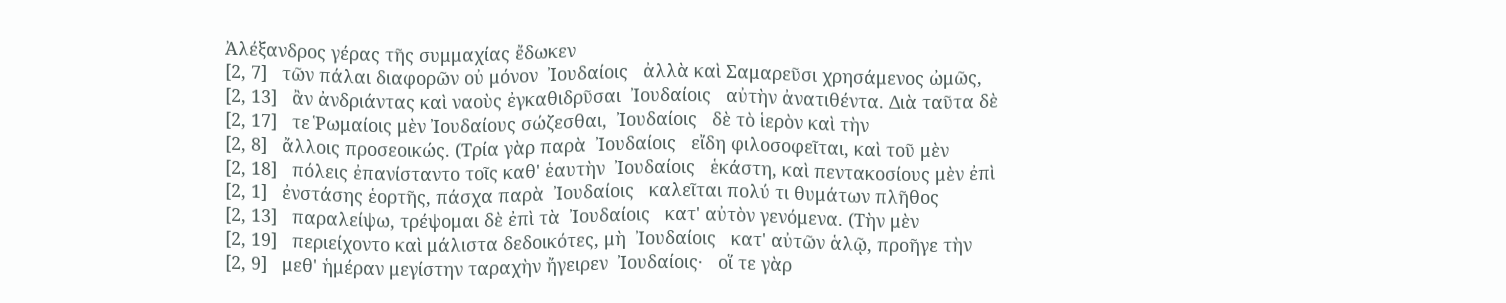Ἀλέξανδρος γέρας τῆς συμμαχίας ἔδωκεν
[2, 7]   τῶν πάλαι διαφορῶν οὐ μόνον  Ἰουδαίοις   ἀλλὰ καὶ Σαμαρεῦσι χρησάμενος ὠμῶς,
[2, 13]   ἂν ἀνδριάντας καὶ ναοὺς ἐγκαθιδρῦσαι  Ἰουδαίοις   αὐτὴν ἀνατιθέντα. Διὰ ταῦτα δὲ
[2, 17]   τε Ῥωμαίοις μὲν Ἰουδαίους σώζεσθαι,  Ἰουδαίοις   δὲ τὸ ἱερὸν καὶ τὴν
[2, 8]   ἄλλοις προσεοικώς. (Τρία γὰρ παρὰ  Ἰουδαίοις   εἴδη φιλοσοφεῖται, καὶ τοῦ μὲν
[2, 18]   πόλεις ἐπανίσταντο τοῖς καθ' ἑαυτὴν  Ἰουδαίοις   ἑκάστη, καὶ πεντακοσίους μὲν ἐπὶ
[2, 1]   ἐνστάσης ἑορτῆς, πάσχα παρὰ  Ἰουδαίοις   καλεῖται πολύ τι θυμάτων πλῆθος
[2, 13]   παραλείψω, τρέψομαι δὲ ἐπὶ τὰ  Ἰουδαίοις   κατ' αὐτὸν γενόμενα. (Τὴν μὲν
[2, 19]   περιείχοντο καὶ μάλιστα δεδοικότες, μὴ  Ἰουδαίοις   κατ' αὐτῶν ἁλῷ, προῆγε τὴν
[2, 9]   μεθ' ἡμέραν μεγίστην ταραχὴν ἤγειρεν  Ἰουδαίοις·   οἵ τε γὰρ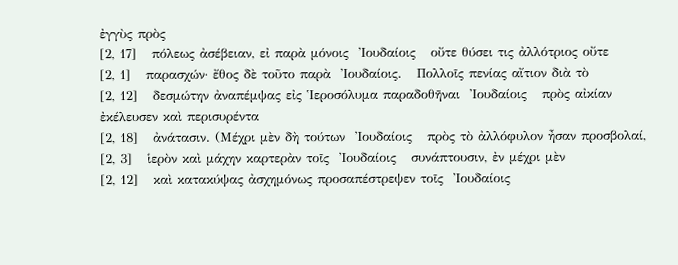ἐγγὺς πρὸς
[2, 17]   πόλεως ἀσέβειαν, εἰ παρὰ μόνοις  Ἰουδαίοις   οὔτε θύσει τις ἀλλότριος οὔτε
[2, 1]   παρασχών· ἔθος δὲ τοῦτο παρὰ  Ἰουδαίοις.   Πολλοῖς πενίας αἴτιον διὰ τὸ
[2, 12]   δεσμώτην ἀναπέμψας εἰς Ἱεροσόλυμα παραδοθῆναι  Ἰουδαίοις   πρὸς αἰκίαν ἐκέλευσεν καὶ περισυρέντα
[2, 18]   ἀνάτασιν. (Μέχρι μὲν δὴ τούτων  Ἰουδαίοις   πρὸς τὸ ἀλλόφυλον ἦσαν προσβολαί,
[2, 3]   ἱερὸν καὶ μάχην καρτερὰν τοῖς  Ἰουδαίοις   συνάπτουσιν, ἐν μέχρι μὲν
[2, 12]   καὶ κατακύψας ἀσχημόνως προσαπέστρεψεν τοῖς  Ἰουδαίοις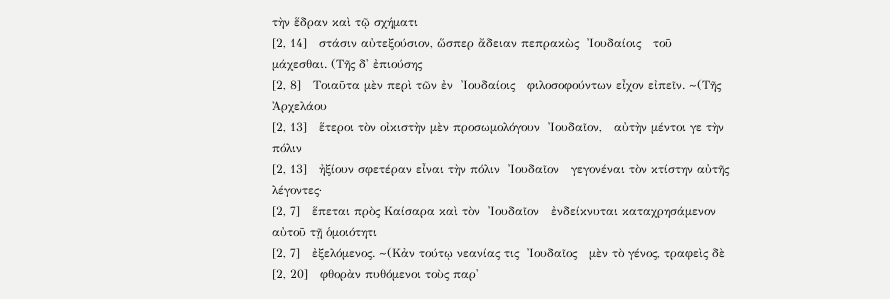τὴν ἕδραν καὶ τῷ σχήματι
[2, 14]   στάσιν αὐτεξούσιον, ὥσπερ ἄδειαν πεπρακὼς  Ἰουδαίοις   τοῦ μάχεσθαι. (Τῆς δ' ἐπιούσης
[2, 8]   Τοιαῦτα μὲν περὶ τῶν ἐν  Ἰουδαίοις   φιλοσοφούντων εἶχον εἰπεῖν. ~(Τῆς Ἀρχελάου
[2, 13]   ἕτεροι τὸν οἰκιστὴν μὲν προσωμολόγουν  Ἰουδαῖον,   αὐτὴν μέντοι γε τὴν πόλιν
[2, 13]   ἠξίουν σφετέραν εἶναι τὴν πόλιν  Ἰουδαῖον   γεγονέναι τὸν κτίστην αὐτῆς λέγοντες·
[2, 7]   ἕπεται πρὸς Καίσαρα καὶ τὸν  Ἰουδαῖον   ἐνδείκνυται καταχρησάμενον αὐτοῦ τῇ ὁμοιότητι
[2, 7]   ἐξελόμενος. ~(Κἀν τούτῳ νεανίας τις  Ἰουδαῖος   μὲν τὸ γένος, τραφεὶς δὲ
[2, 20]   φθορὰν πυθόμενοι τοὺς παρ'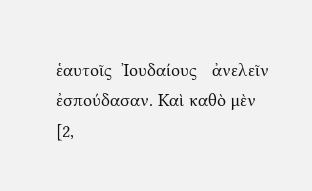ἑαυτοῖς  Ἰουδαίους   ἀνελεῖν ἐσπούδασαν. Καὶ καθὸ μὲν
[2,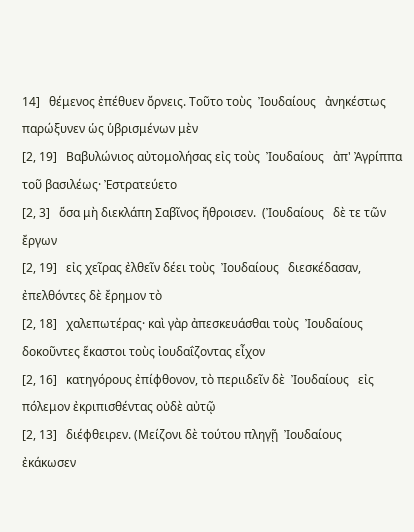14]   θέμενος ἐπέθυεν ὄρνεις. Τοῦτο τοὺς  Ἰουδαίους   ἀνηκέστως παρώξυνεν ὡς ὑβρισμένων μὲν
[2, 19]   Βαβυλώνιος αὐτομολήσας εἰς τοὺς  Ἰουδαίους   ἀπ' Ἀγρίππα τοῦ βασιλέως· Ἐστρατεύετο
[2, 3]   ὅσα μὴ διεκλάπη Σαβῖνος ἤθροισεν.  (Ἰουδαίους   δὲ τε τῶν ἔργων
[2, 19]   εἰς χεῖρας ἐλθεῖν δέει τοὺς  Ἰουδαίους   διεσκέδασαν, ἐπελθόντες δὲ ἔρημον τὸ
[2, 18]   χαλεπωτέρας· καὶ γὰρ ἀπεσκευάσθαι τοὺς  Ἰουδαίους   δοκοῦντες ἕκαστοι τοὺς ἰουδαΐζοντας εἶχον
[2, 16]   κατηγόρους ἐπίφθονον, τὸ περιιδεῖν δὲ  Ἰουδαίους   εἰς πόλεμον ἐκριπισθέντας οὐδὲ αὐτῷ
[2, 13]   διέφθειρεν. (Μείζονι δὲ τούτου πληγῇ  Ἰουδαίους   ἐκάκωσεν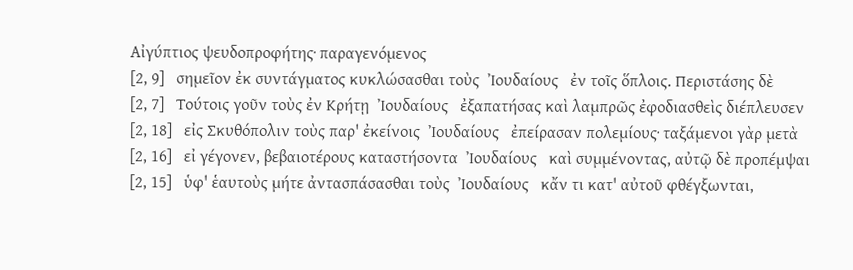Αἰγύπτιος ψευδοπροφήτης· παραγενόμενος
[2, 9]   σημεῖον ἐκ συντάγματος κυκλώσασθαι τοὺς  Ἰουδαίους   ἐν τοῖς ὅπλοις. Περιστάσης δὲ
[2, 7]   Τούτοις γοῦν τοὺς ἐν Κρήτῃ  Ἰουδαίους   ἐξαπατήσας καὶ λαμπρῶς ἐφοδιασθεὶς διέπλευσεν
[2, 18]   εἰς Σκυθόπολιν τοὺς παρ' ἐκείνοις  Ἰουδαίους   ἐπείρασαν πολεμίους· ταξάμενοι γὰρ μετὰ
[2, 16]   εἰ γέγονεν, βεβαιοτέρους καταστήσοντα  Ἰουδαίους   καὶ συμμένοντας, αὐτῷ δὲ προπέμψαι
[2, 15]   ὑφ' ἑαυτοὺς μήτε ἀντασπάσασθαι τοὺς  Ἰουδαίους   κἄν τι κατ' αὐτοῦ φθέγξωνται,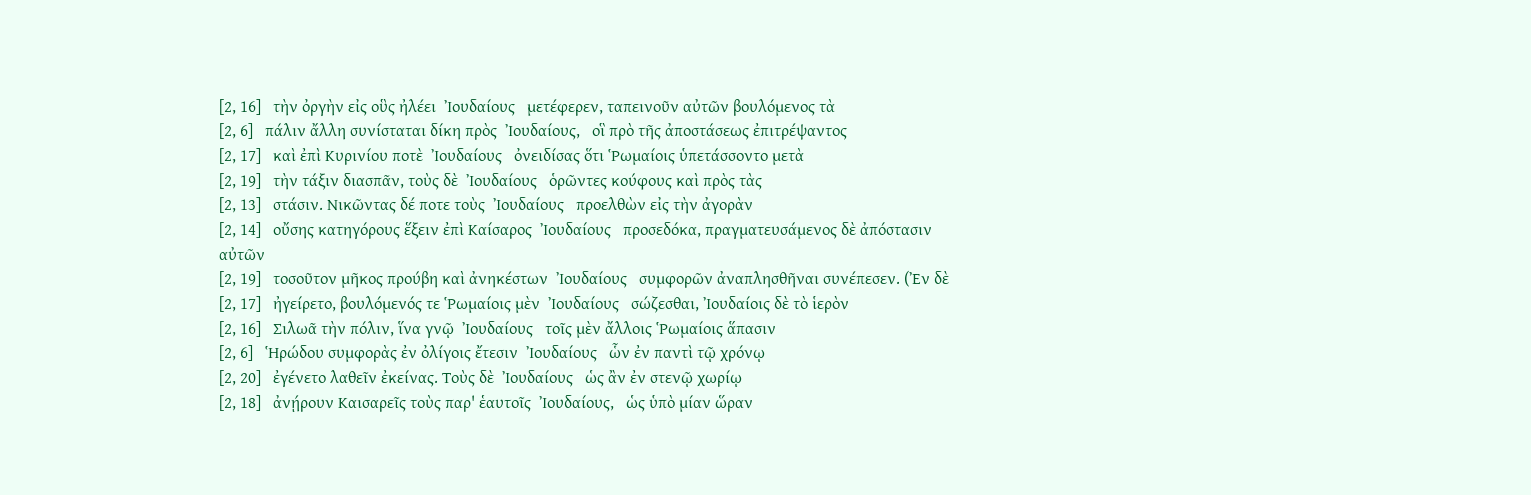[2, 16]   τὴν ὀργὴν εἰς οὓς ἠλέει  Ἰουδαίους   μετέφερεν, ταπεινοῦν αὐτῶν βουλόμενος τὰ
[2, 6]   πάλιν ἄλλη συνίσταται δίκη πρὸς  Ἰουδαίους,   οἳ πρὸ τῆς ἀποστάσεως ἐπιτρέψαντος
[2, 17]   καὶ ἐπὶ Κυρινίου ποτὲ  Ἰουδαίους   ὀνειδίσας ὅτι Ῥωμαίοις ὑπετάσσοντο μετὰ
[2, 19]   τὴν τάξιν διασπᾶν, τοὺς δὲ  Ἰουδαίους   ὁρῶντες κούφους καὶ πρὸς τὰς
[2, 13]   στάσιν. Νικῶντας δέ ποτε τοὺς  Ἰουδαίους   προελθὼν εἰς τὴν ἀγορὰν
[2, 14]   οὔσης κατηγόρους ἕξειν ἐπὶ Καίσαρος  Ἰουδαίους   προσεδόκα, πραγματευσάμενος δὲ ἀπόστασιν αὐτῶν
[2, 19]   τοσοῦτον μῆκος προύβη καὶ ἀνηκέστων  Ἰουδαίους   συμφορῶν ἀναπλησθῆναι συνέπεσεν. (Ἐν δὲ
[2, 17]   ἠγείρετο, βουλόμενός τε Ῥωμαίοις μὲν  Ἰουδαίους   σώζεσθαι, Ἰουδαίοις δὲ τὸ ἱερὸν
[2, 16]   Σιλωᾶ τὴν πόλιν, ἵνα γνῷ  Ἰουδαίους   τοῖς μὲν ἄλλοις Ῥωμαίοις ἅπασιν
[2, 6]   Ἡρώδου συμφορὰς ἐν ὀλίγοις ἔτεσιν  Ἰουδαίους   ὧν ἐν παντὶ τῷ χρόνῳ
[2, 20]   ἐγένετο λαθεῖν ἐκείνας. Τοὺς δὲ  Ἰουδαίους   ὡς ἂν ἐν στενῷ χωρίῳ
[2, 18]   ἀνῄρουν Καισαρεῖς τοὺς παρ' ἑαυτοῖς  Ἰουδαίους,   ὡς ὑπὸ μίαν ὥραν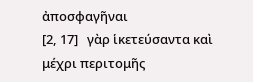ἀποσφαγῆναι
[2, 17]   γὰρ ἱκετεύσαντα καὶ μέχρι περιτομῆς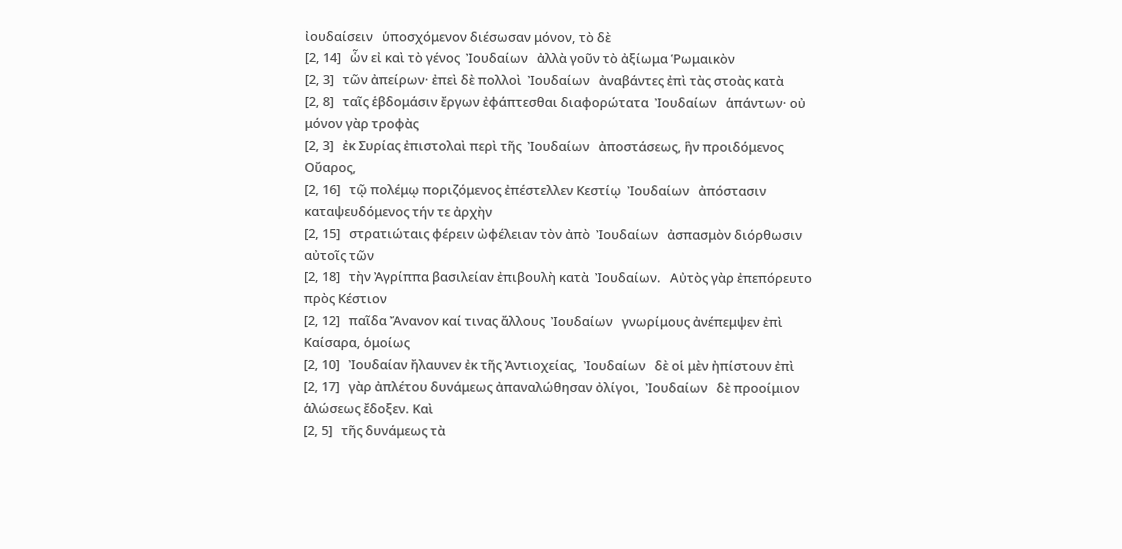ἰουδαίσειν   ὑποσχόμενον διέσωσαν μόνον, τὸ δὲ
[2, 14]   ὧν εἰ καὶ τὸ γένος  Ἰουδαίων   ἀλλὰ γοῦν τὸ ἀξίωμα Ῥωμαικὸν
[2, 3]   τῶν ἀπείρων· ἐπεὶ δὲ πολλοὶ  Ἰουδαίων   ἀναβάντες ἐπὶ τὰς στοὰς κατὰ
[2, 8]   ταῖς ἑβδομάσιν ἔργων ἐφάπτεσθαι διαφορώτατα  Ἰουδαίων   ἁπάντων· οὐ μόνον γὰρ τροφὰς
[2, 3]   ἐκ Συρίας ἐπιστολαὶ περὶ τῆς  Ἰουδαίων   ἀποστάσεως, ἣν προιδόμενος Οὔαρος,
[2, 16]   τῷ πολέμῳ ποριζόμενος ἐπέστελλεν Κεστίῳ  Ἰουδαίων   ἀπόστασιν καταψευδόμενος τήν τε ἀρχὴν
[2, 15]   στρατιώταις φέρειν ὠφέλειαν τὸν ἀπὸ  Ἰουδαίων   ἀσπασμὸν διόρθωσιν αὐτοῖς τῶν
[2, 18]   τὴν Ἀγρίππα βασιλείαν ἐπιβουλὴ κατὰ  Ἰουδαίων.   Αὐτὸς γὰρ ἐπεπόρευτο πρὸς Κέστιον
[2, 12]   παῖδα Ἄνανον καί τινας ἄλλους  Ἰουδαίων   γνωρίμους ἀνέπεμψεν ἐπὶ Καίσαρα, ὁμοίως
[2, 10]   Ἰουδαίαν ἤλαυνεν ἐκ τῆς Ἀντιοχείας,  Ἰουδαίων   δὲ οἱ μὲν ἠπίστουν ἐπὶ
[2, 17]   γὰρ ἀπλέτου δυνάμεως ἀπαναλώθησαν ὀλίγοι,  Ἰουδαίων   δὲ προοίμιον ἁλώσεως ἔδοξεν. Καὶ
[2, 5]   τῆς δυνάμεως τὰ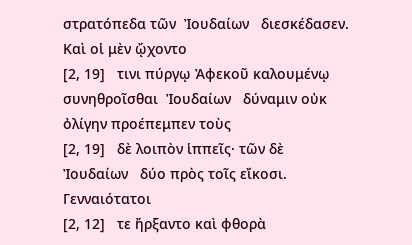στρατόπεδα τῶν  Ἰουδαίων   διεσκέδασεν. Καὶ οἱ μὲν ᾤχοντο
[2, 19]   τινι πύργῳ Ἀφεκοῦ καλουμένῳ συνηθροῖσθαι  Ἰουδαίων   δύναμιν οὐκ ὀλίγην προέπεμπεν τοὺς
[2, 19]   δὲ λοιπὸν ἱππεῖς· τῶν δὲ  Ἰουδαίων   δύο πρὸς τοῖς εἴκοσι. Γενναιότατοι
[2, 12]   τε ἤρξαντο καὶ φθορὰ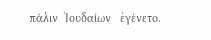πάλιν  Ἰουδαίων   ἐγένετο.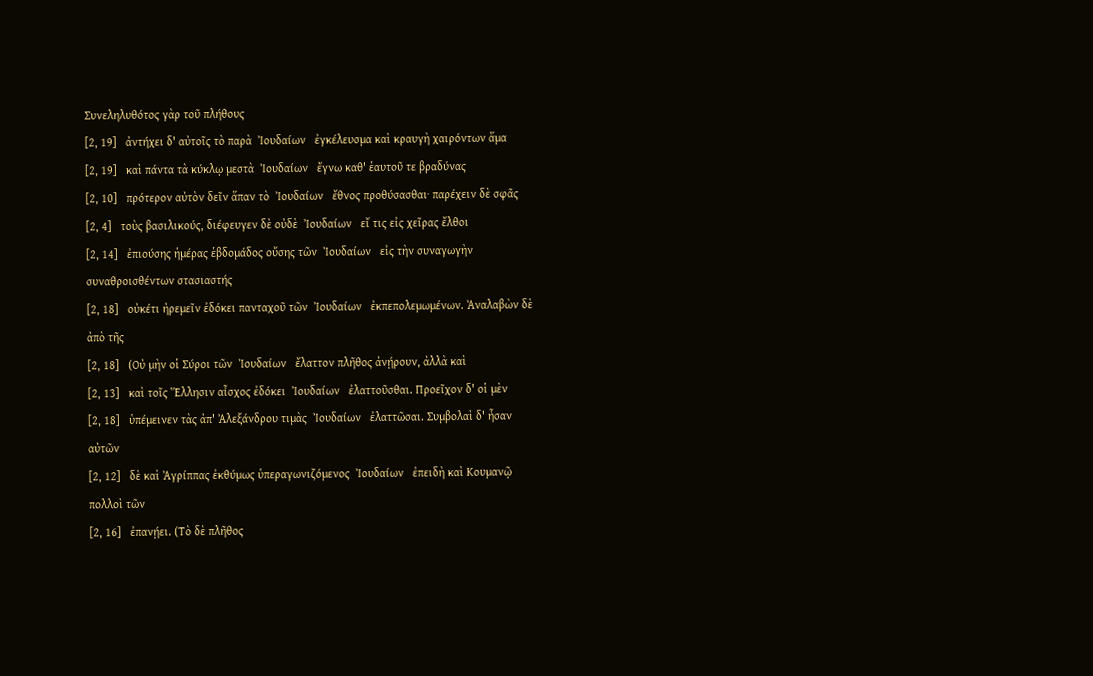Συνεληλυθότος γὰρ τοῦ πλήθους
[2, 19]   ἀντήχει δ' αὐτοῖς τὸ παρὰ  Ἰουδαίων   ἐγκέλευσμα καὶ κραυγὴ χαιρόντων ἅμα
[2, 19]   καὶ πάντα τὰ κύκλῳ μεστὰ  Ἰουδαίων   ἔγνω καθ' ἑαυτοῦ τε βραδύνας
[2, 10]   πρότερον αὐτὸν δεῖν ἅπαν τὸ  Ἰουδαίων   ἔθνος προθύσασθαι· παρέχειν δὲ σφᾶς
[2, 4]   τοὺς βασιλικούς, διέφευγεν δὲ οὐδὲ  Ἰουδαίων   εἴ τις εἰς χεῖρας ἔλθοι
[2, 14]   ἐπιούσης ἡμέρας ἑβδομάδος οὔσης τῶν  Ἰουδαίων   εἰς τὴν συναγωγὴν συναθροισθέντων στασιαστής
[2, 18]   οὐκέτι ἠρεμεῖν ἐδόκει πανταχοῦ τῶν  Ἰουδαίων   ἐκπεπολεμωμένων. Ἀναλαβὼν δὲ ἀπὸ τῆς
[2, 18]   (Οὐ μὴν οἱ Σύροι τῶν  Ἰουδαίων   ἔλαττον πλῆθος ἀνῄρουν, ἀλλὰ καὶ
[2, 13]   καὶ τοῖς Ἕλλησιν αἶσχος ἐδόκει  Ἰουδαίων   ἐλαττοῦσθαι. Προεῖχον δ' οἱ μὲν
[2, 18]   ὑπέμεινεν τὰς ἀπ' Ἀλεξάνδρου τιμὰς  Ἰουδαίων   ἐλαττῶσαι. Συμβολαὶ δ' ἦσαν αὐτῶν
[2, 12]   δὲ καὶ Ἀγρίππας ἐκθύμως ὑπεραγωνιζόμενος  Ἰουδαίων   ἐπειδὴ καὶ Κουμανῷ πολλοὶ τῶν
[2, 16]   ἐπανῄει. (Τὸ δὲ πλῆθος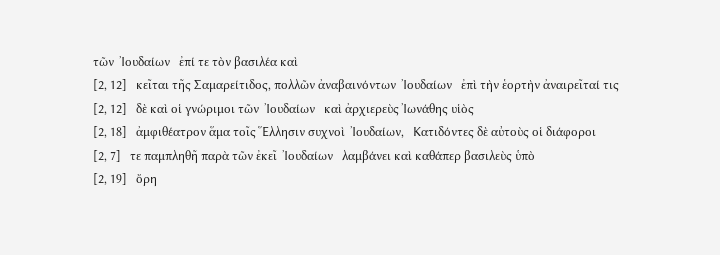τῶν  Ἰουδαίων   ἐπί τε τὸν βασιλέα καὶ
[2, 12]   κεῖται τῆς Σαμαρείτιδος, πολλῶν ἀναβαινόντων  Ἰουδαίων   ἐπὶ τὴν ἑορτὴν ἀναιρεῖταί τις
[2, 12]   δὲ καὶ οἱ γνώριμοι τῶν  Ἰουδαίων   καὶ ἀρχιερεὺς Ἰωνάθης υἱὸς
[2, 18]   ἀμφιθέατρον ἅμα τοῖς Ἕλλησιν συχνοὶ  Ἰουδαίων,   Κατιδόντες δὲ αὐτοὺς οἱ διάφοροι
[2, 7]   τε παμπληθῆ παρὰ τῶν ἐκεῖ  Ἰουδαίων   λαμβάνει καὶ καθάπερ βασιλεὺς ὑπὸ
[2, 19]   ὄρη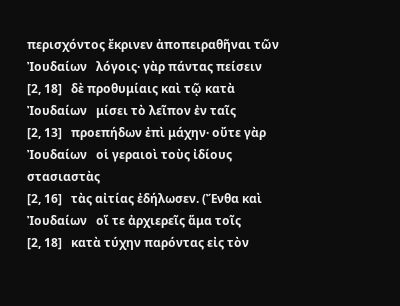περισχόντος ἔκρινεν ἀποπειραθῆναι τῶν  Ἰουδαίων   λόγοις· γὰρ πάντας πείσειν
[2, 18]   δὲ προθυμίαις καὶ τῷ κατὰ  Ἰουδαίων   μίσει τὸ λεῖπον ἐν ταῖς
[2, 13]   προεπήδων ἐπὶ μάχην· οὔτε γὰρ  Ἰουδαίων   οἱ γεραιοὶ τοὺς ἰδίους στασιαστὰς
[2, 16]   τὰς αἰτίας ἐδήλωσεν. (Ἔνθα καὶ  Ἰουδαίων   οἵ τε ἀρχιερεῖς ἅμα τοῖς
[2, 18]   κατὰ τύχην παρόντας εἰς τὸν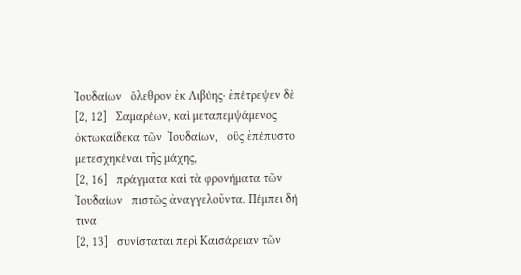Ἰουδαίων   ὄλεθρον ἐκ Λιβύης· ἐπέτρεψεν δὲ
[2, 12]   Σαμαρέων, καὶ μεταπεμψάμενος ὀκτωκαίδεκα τῶν  Ἰουδαίων,   οὓς ἐπέπυστο μετεσχηκέναι τῆς μάχης,
[2, 16]   πράγματα καὶ τὰ φρονήματα τῶν  Ἰουδαίων   πιστῶς ἀναγγελοῦντα. Πέμπει δή τινα
[2, 13]   συνίσταται περὶ Καισάρειαν τῶν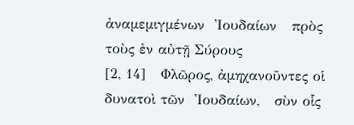ἀναμεμιγμένων  Ἰουδαίων   πρὸς τοὺς ἐν αὐτῇ Σύρους
[2, 14]   Φλῶρος, ἀμηχανοῦντες οἱ δυνατοὶ τῶν  Ἰουδαίων,   σὺν οἷς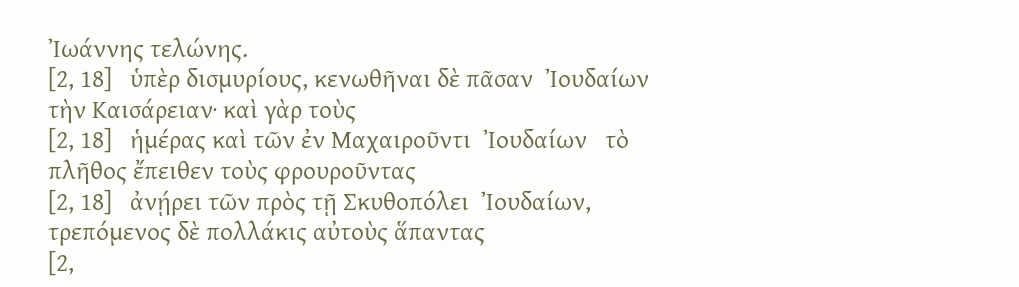Ἰωάννης τελώνης.
[2, 18]   ὑπὲρ δισμυρίους, κενωθῆναι δὲ πᾶσαν  Ἰουδαίων   τὴν Καισάρειαν· καὶ γὰρ τοὺς
[2, 18]   ἡμέρας καὶ τῶν ἐν Μαχαιροῦντι  Ἰουδαίων   τὸ πλῆθος ἔπειθεν τοὺς φρουροῦντας
[2, 18]   ἀνῄρει τῶν πρὸς τῇ Σκυθοπόλει  Ἰουδαίων,   τρεπόμενος δὲ πολλάκις αὐτοὺς ἅπαντας
[2,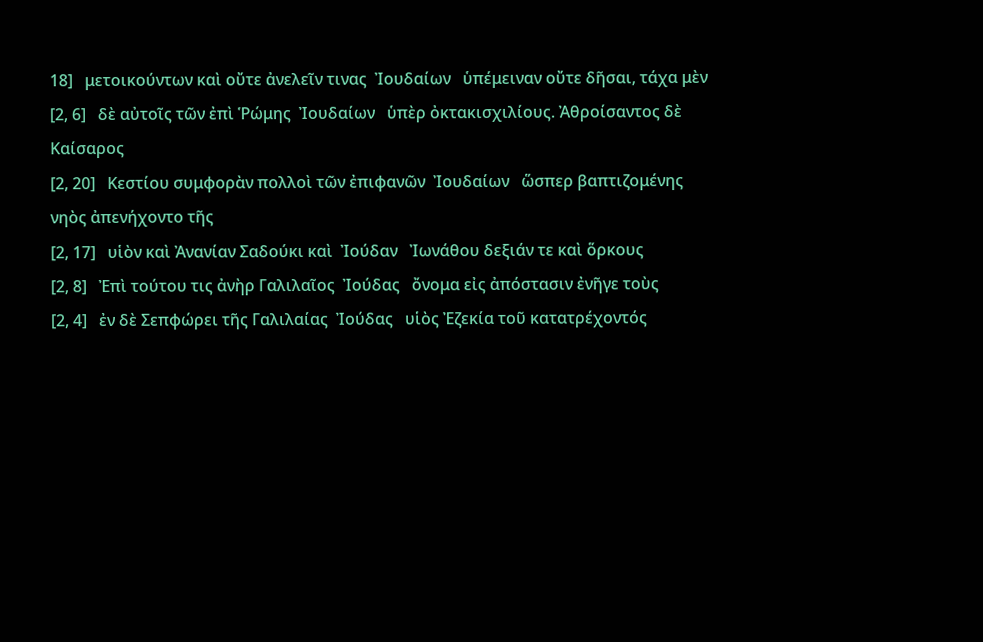18]   μετοικούντων καὶ οὔτε ἀνελεῖν τινας  Ἰουδαίων   ὑπέμειναν οὔτε δῆσαι, τάχα μὲν
[2, 6]   δὲ αὐτοῖς τῶν ἐπὶ Ῥώμης  Ἰουδαίων   ὑπὲρ ὀκτακισχιλίους. Ἀθροίσαντος δὲ Καίσαρος
[2, 20]   Κεστίου συμφορὰν πολλοὶ τῶν ἐπιφανῶν  Ἰουδαίων   ὥσπερ βαπτιζομένης νηὸς ἀπενήχοντο τῆς
[2, 17]   υἱὸν καὶ Ἀνανίαν Σαδούκι καὶ  Ἰούδαν   Ἰωνάθου δεξιάν τε καὶ ὅρκους
[2, 8]   Ἐπὶ τούτου τις ἀνὴρ Γαλιλαῖος  Ἰούδας   ὄνομα εἰς ἀπόστασιν ἐνῆγε τοὺς
[2, 4]   ἐν δὲ Σεπφώρει τῆς Γαλιλαίας  Ἰούδας   υἱὸς Ἐζεκία τοῦ κατατρέχοντός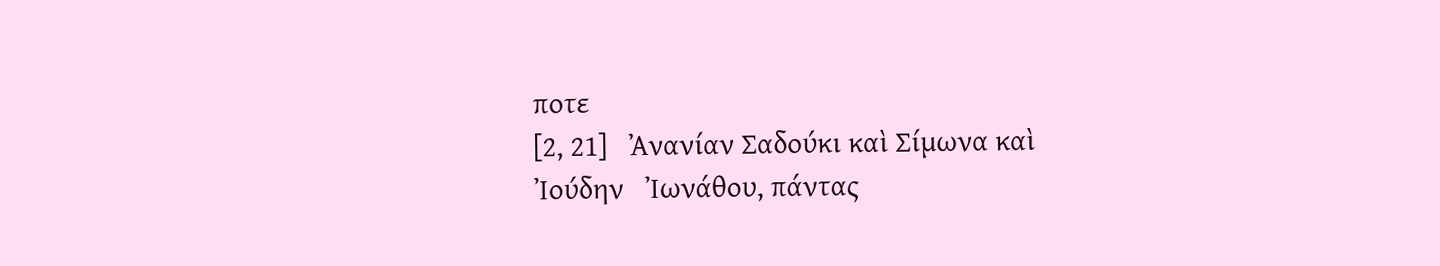ποτε
[2, 21]   Ἀνανίαν Σαδούκι καὶ Σίμωνα καὶ  Ἰούδην   Ἰωνάθου, πάντας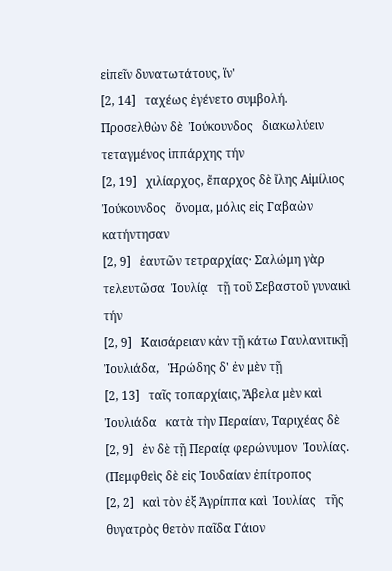εἰπεῖν δυνατωτάτους, ἵν'
[2, 14]   ταχέως ἐγένετο συμβολή. Προσελθὼν δὲ  Ἰούκουνδος   διακωλύειν τεταγμένος ἱππάρχης τήν
[2, 19]   χιλίαρχος, ἔπαρχος δὲ ἴλης Αἰμίλιος  Ἰούκουνδος   ὄνομα, μόλις εἰς Γαβαὼν κατήντησαν
[2, 9]   ἑαυτῶν τετραρχίας· Σαλώμη γὰρ τελευτῶσα  Ἰουλίᾳ   τῇ τοῦ Σεβαστοῦ γυναικὶ τήν
[2, 9]   Καισάρειαν κἀν τῇ κάτω Γαυλανιτικῇ  Ἰουλιάδα,   Ἡρώδης δ' ἐν μὲν τῇ
[2, 13]   ταῖς τοπαρχίαις, Ἄβελα μὲν καὶ  Ἰουλιάδα   κατὰ τὴν Περαίαν, Ταριχέας δὲ
[2, 9]   ἐν δὲ τῇ Περαίᾳ φερώνυμον  Ἰουλίας.   (Πεμφθεὶς δὲ εἰς Ἰουδαίαν ἐπίτροπος
[2, 2]   καὶ τὸν ἐξ Ἀγρίππα καὶ  Ἰουλίας   τῆς θυγατρὸς θετὸν παῖδα Γάιον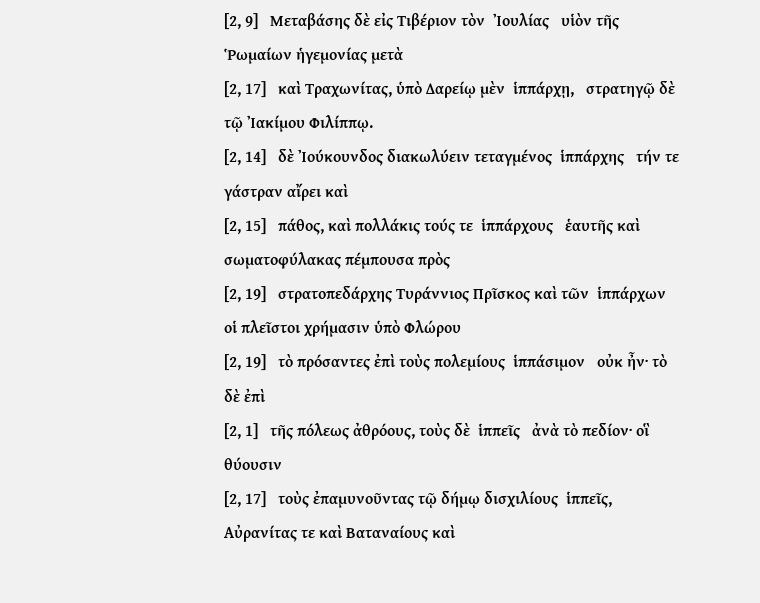[2, 9]   Μεταβάσης δὲ εἰς Τιβέριον τὸν  Ἰουλίας   υἱὸν τῆς Ῥωμαίων ἡγεμονίας μετὰ
[2, 17]   καὶ Τραχωνίτας, ὑπὸ Δαρείῳ μὲν  ἱππάρχῃ,   στρατηγῷ δὲ τῷ Ἰακίμου Φιλίππῳ.
[2, 14]   δὲ Ἰούκουνδος διακωλύειν τεταγμένος  ἱππάρχης   τήν τε γάστραν αἴρει καὶ
[2, 15]   πάθος, καὶ πολλάκις τούς τε  ἱππάρχους   ἑαυτῆς καὶ σωματοφύλακας πέμπουσα πρὸς
[2, 19]   στρατοπεδάρχης Τυράννιος Πρῖσκος καὶ τῶν  ἱππάρχων   οἱ πλεῖστοι χρήμασιν ὑπὸ Φλώρου
[2, 19]   τὸ πρόσαντες ἐπὶ τοὺς πολεμίους  ἱππάσιμον   οὐκ ἦν· τὸ δὲ ἐπὶ
[2, 1]   τῆς πόλεως ἀθρόους, τοὺς δὲ  ἱππεῖς   ἀνὰ τὸ πεδίον· οἳ θύουσιν
[2, 17]   τοὺς ἐπαμυνοῦντας τῷ δήμῳ δισχιλίους  ἱππεῖς,   Αὐρανίτας τε καὶ Βαταναίους καὶ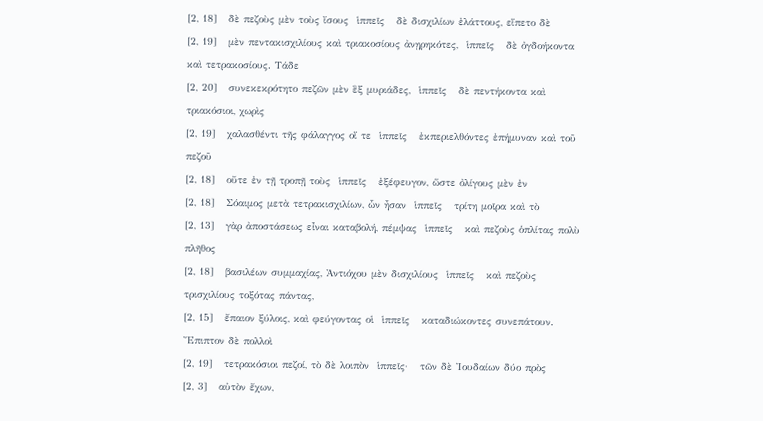[2, 18]   δὲ πεζοὺς μὲν τοὺς ἴσους  ἱππεῖς   δὲ δισχιλίων ἐλάττους, εἵπετο δὲ
[2, 19]   μὲν πεντακισχιλίους καὶ τριακοσίους ἀνῃρηκότες,  ἱππεῖς   δὲ ὀγδοήκοντα καὶ τετρακοσίους. Τάδε
[2, 20]   συνεκεκρότητο πεζῶν μὲν ἓξ μυριάδες,  ἱππεῖς   δὲ πεντήκοντα καὶ τριακόσιοι, χωρὶς
[2, 19]   χαλασθέντι τῆς φάλαγγος οἵ τε  ἱππεῖς   ἐκπεριελθόντες ἐπήμυναν καὶ τοῦ πεζοῦ
[2, 18]   οὔτε ἐν τῇ τροπῇ τοὺς  ἱππεῖς   ἐξέφευγον, ὥστε ὀλίγους μὲν ἐν
[2, 18]   Σόαιμος μετὰ τετρακισχιλίων, ὧν ἦσαν  ἱππεῖς   τρίτη μοῖρα καὶ τὸ
[2, 13]   γὰρ ἀποστάσεως εἶναι καταβολή, πέμψας  ἱππεῖς   καὶ πεζοὺς ὁπλίτας πολὺ πλῆθος
[2, 18]   βασιλέων συμμαχίας, Ἀντιόχου μὲν δισχιλίους  ἱππεῖς   καὶ πεζοὺς τρισχιλίους τοξότας πάντας,
[2, 15]   ἔπαιον ξύλοις, καὶ φεύγοντας οἱ  ἱππεῖς   καταδιώκοντες συνεπάτουν. Ἔπιπτον δὲ πολλοὶ
[2, 19]   τετρακόσιοι πεζοί, τὸ δὲ λοιπὸν  ἱππεῖς·   τῶν δὲ Ἰουδαίων δύο πρὸς
[2, 3]   αὐτὸν ἔχων,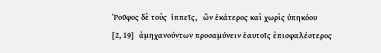Ῥοῦφος δὲ τοὺς  ἱππεῖς,   ὢν ἑκάτερος καὶ χωρὶς ὑπηκόου
[2, 19]   ἀμηχανούντων προσαμύνειν ἑαυτοῖς ἐπισφαλέστερος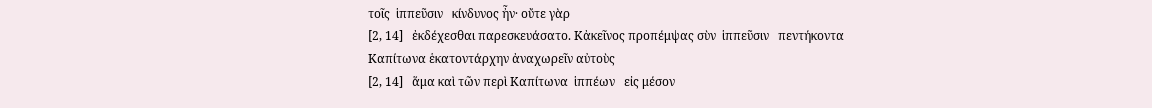τοῖς  ἱππεῦσιν   κίνδυνος ἦν· οὔτε γὰρ
[2, 14]   ἐκδέχεσθαι παρεσκευάσατο. Κἀκεῖνος προπέμψας σὺν  ἱππεῦσιν   πεντήκοντα Καπίτωνα ἑκατοντάρχην ἀναχωρεῖν αὐτοὺς
[2, 14]   ἅμα καὶ τῶν περὶ Καπίτωνα  ἱππέων   εἰς μέσον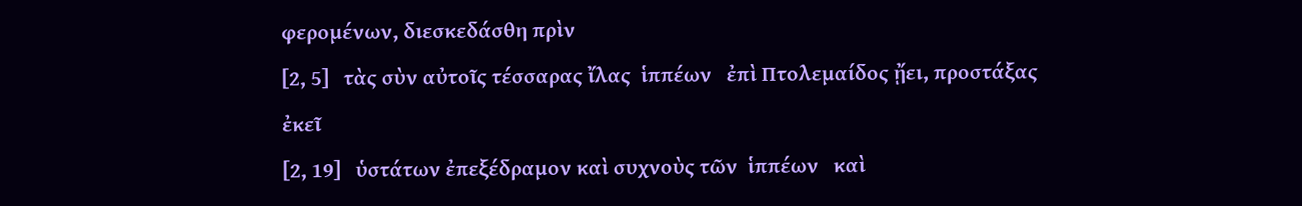φερομένων, διεσκεδάσθη πρὶν
[2, 5]   τὰς σὺν αὐτοῖς τέσσαρας ἴλας  ἱππέων   ἐπὶ Πτολεμαίδος ᾔει, προστάξας ἐκεῖ
[2, 19]   ὑστάτων ἐπεξέδραμον καὶ συχνοὺς τῶν  ἱππέων   καὶ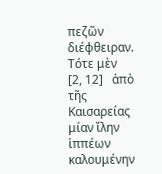πεζῶν διέφθειραν. Τότε μὲν
[2, 12]   ἀπὸ τῆς Καισαρείας μίαν ἴλην  ἱππέων   καλουμένην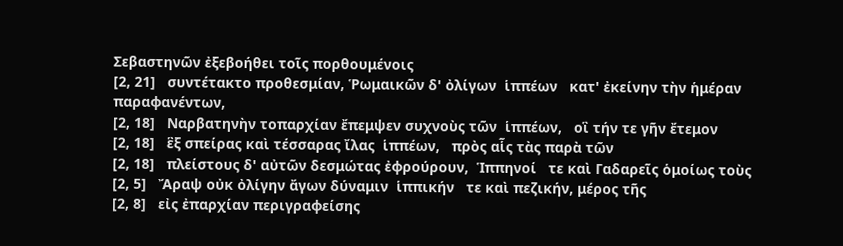Σεβαστηνῶν ἐξεβοήθει τοῖς πορθουμένοις
[2, 21]   συντέτακτο προθεσμίαν, Ῥωμαικῶν δ' ὀλίγων  ἱππέων   κατ' ἐκείνην τὴν ἡμέραν παραφανέντων,
[2, 18]   Ναρβατηνὴν τοπαρχίαν ἔπεμψεν συχνοὺς τῶν  ἱππέων,   οἳ τήν τε γῆν ἔτεμον
[2, 18]   ἓξ σπείρας καὶ τέσσαρας ἴλας  ἱππέων,   πρὸς αἷς τὰς παρὰ τῶν
[2, 18]   πλείστους δ' αὐτῶν δεσμώτας ἐφρούρουν,  Ἱππηνοί   τε καὶ Γαδαρεῖς ὁμοίως τοὺς
[2, 5]   Ἄραψ οὐκ ὀλίγην ἄγων δύναμιν  ἱππικήν   τε καὶ πεζικήν, μέρος τῆς
[2, 8]   εἰς ἐπαρχίαν περιγραφείσης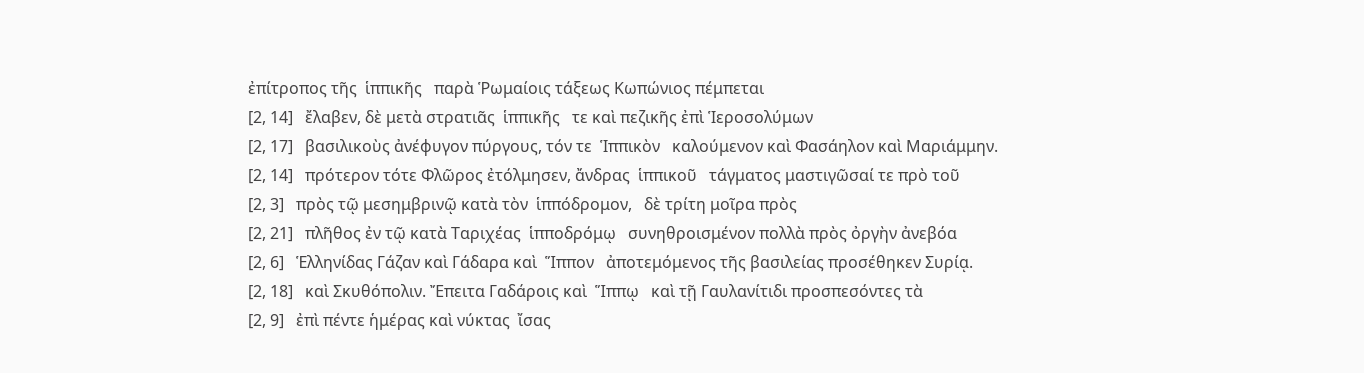ἐπίτροπος τῆς  ἱππικῆς   παρὰ Ῥωμαίοις τάξεως Κωπώνιος πέμπεται
[2, 14]   ἔλαβεν, δὲ μετὰ στρατιᾶς  ἱππικῆς   τε καὶ πεζικῆς ἐπὶ Ἱεροσολύμων
[2, 17]   βασιλικοὺς ἀνέφυγον πύργους, τόν τε  Ἱππικὸν   καλούμενον καὶ Φασάηλον καὶ Μαριάμμην.
[2, 14]   πρότερον τότε Φλῶρος ἐτόλμησεν, ἄνδρας  ἱππικοῦ   τάγματος μαστιγῶσαί τε πρὸ τοῦ
[2, 3]   πρὸς τῷ μεσημβρινῷ κατὰ τὸν  ἱππόδρομον,   δὲ τρίτη μοῖρα πρὸς
[2, 21]   πλῆθος ἐν τῷ κατὰ Ταριχέας  ἱπποδρόμῳ   συνηθροισμένον πολλὰ πρὸς ὀργὴν ἀνεβόα
[2, 6]   Ἑλληνίδας Γάζαν καὶ Γάδαρα καὶ  Ἵππον   ἀποτεμόμενος τῆς βασιλείας προσέθηκεν Συρίᾳ.
[2, 18]   καὶ Σκυθόπολιν. Ἔπειτα Γαδάροις καὶ  Ἵππῳ   καὶ τῇ Γαυλανίτιδι προσπεσόντες τὰ
[2, 9]   ἐπὶ πέντε ἡμέρας καὶ νύκτας  ἴσας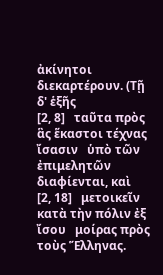ἀκίνητοι διεκαρτέρουν. (Τῇ δ' ἑξῆς
[2, 8]   ταῦτα πρὸς ἃς ἕκαστοι τέχνας  ἴσασιν   ὑπὸ τῶν ἐπιμελητῶν διαφίενται, καὶ
[2, 18]   μετοικεῖν κατὰ τὴν πόλιν ἐξ  ἴσου   μοίρας πρὸς τοὺς Ἕλληνας.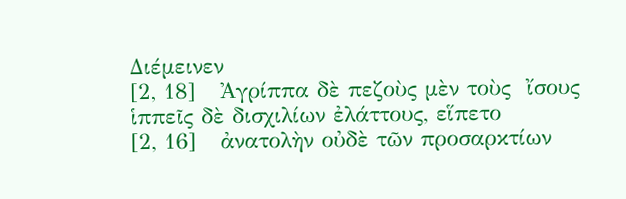Διέμεινεν
[2, 18]   Ἀγρίππα δὲ πεζοὺς μὲν τοὺς  ἴσους   ἱππεῖς δὲ δισχιλίων ἐλάττους, εἵπετο
[2, 16]   ἀνατολὴν οὐδὲ τῶν προσαρκτίων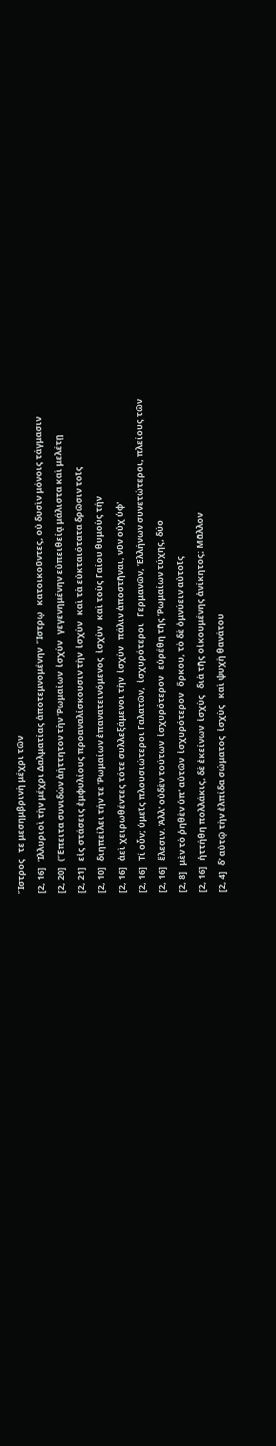Ἴστρος   τε μεσημβρινὴ μέχρι τῶν
[2, 16]   Ἰλλυριοὶ τὴν μέχρι Δαλματίας ἀποτεμνομένην  Ἴστρῳ   κατοικοῦντες, οὐ δυσὶν μόνοις τάγμασιν
[2, 20]   (Ἔπειτα συνιδὼν ἀήττητον τὴν Ῥωμαίων  ἰσχὺν   γεγενημένην εὐπειθείᾳ μάλιστα καὶ μελέτῃ
[2, 21]   εἰς στάσεις ἐμφυλίους προαναλίσκουσιν τὴν  ἰσχὺν   καὶ τὰ εὐκταιότατα δρῶσιν τοῖς
[2, 10]   διηπείλει τήν τε Ῥωμαίων ἐπανατεινόμενος  ἰσχὺν   καὶ τοὺς Γαίου θυμοὺς τήν
[2, 16]   ἀεὶ χειρωθέντες τότε συλλεξάμενοι τὴν  ἰσχὺν   πάλιν ἀποστῆναι, νῦν οὐχ ὑφ'
[2, 16]   Τί οὖν; ὑμεῖς πλουσιώτεροι Γαλατῶν,  ἰσχυρότεροι   Γερμανῶν, Ἑλλήνων συνετώτεροι, πλείους τῶν
[2, 16]   ἕλεσιν. Ἀλλ' οὐδὲν τούτων  ἰσχυρότερον   εὑρέθη τῆς Ῥωμαίων τύχης, δύο
[2, 8]   μὲν τὸ ῥηθὲν ὑπ' αὐτῶν  ἰσχυρότερον   ὅρκου, τὸ δὲ ὀμνύειν αὐτοῖς
[2, 16]   ἡττήθη πολλάκις, δὲ ἐκείνων  ἰσχὺς   διὰ τῆς οἰκουμένης ἀνίκητος; Μᾶλλον
[2, 4]   δ' αὐτῷ τὴν ἐλπίδα σώματος  ἰσχὺς   καὶ ψυχὴ θανάτου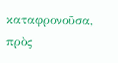καταφρονοῦσα, πρὸς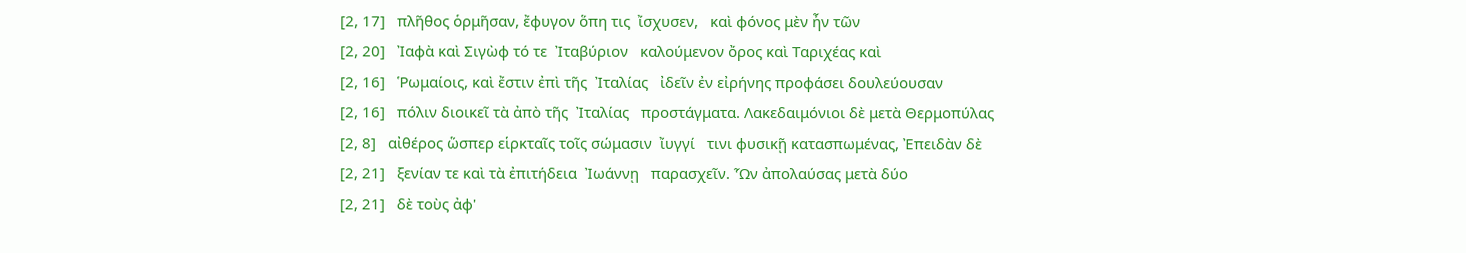[2, 17]   πλῆθος ὁρμῆσαν, ἔφυγον ὅπη τις  ἴσχυσεν,   καὶ φόνος μὲν ἦν τῶν
[2, 20]   Ἰαφὰ καὶ Σιγὼφ τό τε  Ἰταβύριον   καλούμενον ὄρος καὶ Ταριχέας καὶ
[2, 16]   Ῥωμαίοις, καὶ ἔστιν ἐπὶ τῆς  Ἰταλίας   ἰδεῖν ἐν εἰρήνης προφάσει δουλεύουσαν
[2, 16]   πόλιν διοικεῖ τὰ ἀπὸ τῆς  Ἰταλίας   προστάγματα. Λακεδαιμόνιοι δὲ μετὰ Θερμοπύλας
[2, 8]   αἰθέρος ὥσπερ εἱρκταῖς τοῖς σώμασιν  ἴυγγί   τινι φυσικῇ κατασπωμένας, Ἐπειδὰν δὲ
[2, 21]   ξενίαν τε καὶ τὰ ἐπιτήδεια  Ἰωάννῃ   παρασχεῖν. Ὧν ἀπολαύσας μετὰ δύο
[2, 21]   δὲ τοὺς ἀφ'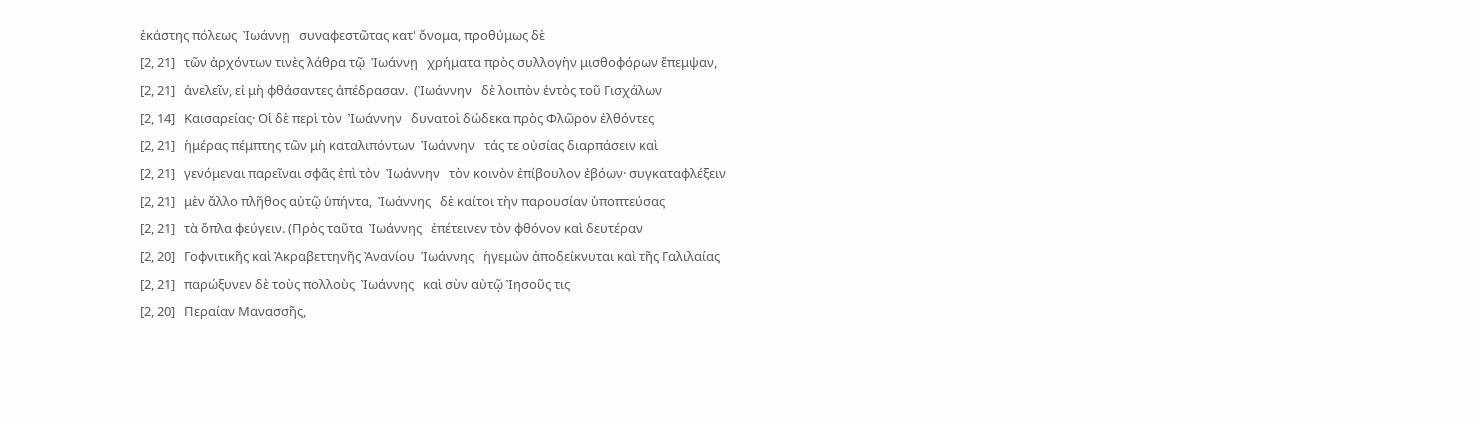ἑκάστης πόλεως  Ἰωάννῃ   συναφεστῶτας κατ' ὄνομα, προθύμως δὲ
[2, 21]   τῶν ἀρχόντων τινὲς λάθρα τῷ  Ἰωάννῃ   χρήματα πρὸς συλλογὴν μισθοφόρων ἔπεμψαν,
[2, 21]   ἀνελεῖν, εἰ μὴ φθάσαντες ἀπέδρασαν.  (Ἰωάννην   δὲ λοιπὸν ἐντὸς τοῦ Γισχάλων
[2, 14]   Καισαρείας· Οἱ δὲ περὶ τὸν  Ἰωάννην   δυνατοὶ δώδεκα πρὸς Φλῶρον ἐλθόντες
[2, 21]   ἡμέρας πέμπτης τῶν μὴ καταλιπόντων  Ἰωάννην   τάς τε οὐσίας διαρπάσειν καὶ
[2, 21]   γενόμεναι παρεῖναι σφᾶς ἐπὶ τὸν  Ἰωάννην   τὸν κοινὸν ἐπίβουλον ἐβόων· συγκαταφλέξειν
[2, 21]   μὲν ἄλλο πλῆθος αὐτῷ ὑπήντα,  Ἰωάννης   δὲ καίτοι τὴν παρουσίαν ὑποπτεύσας
[2, 21]   τὰ ὅπλα φεύγειν. (Πρὸς ταῦτα  Ἰωάννης   ἐπέτεινεν τὸν φθόνον καὶ δευτέραν
[2, 20]   Γοφνιτικῆς καὶ Ἀκραβεττηνῆς Ἀνανίου  Ἰωάννης   ἡγεμὼν ἀποδείκνυται καὶ τῆς Γαλιλαίας
[2, 21]   παρώξυνεν δὲ τοὺς πολλοὺς  Ἰωάννης   καὶ σὺν αὐτῷ Ἰησοῦς τις
[2, 20]   Περαίαν Μανασσῆς,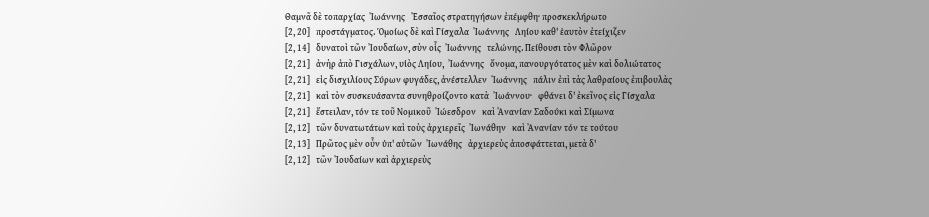Θαμνᾶ δὲ τοπαρχίας  Ἰωάννης   Ἐσσαῖος στρατηγήσων ἐπέμφθη· προσκεκλήρωτο
[2, 20]   προστάγματος. Ὁμοίως δὲ καὶ Γίσχαλα  Ἰωάννης   Ληίου καθ' ἑαυτὸν ἐτείχιζεν
[2, 14]   δυνατοὶ τῶν Ἰουδαίων, σὺν οἷς  Ἰωάννης   τελώνης. Πείθουσι τὸν Φλῶρον
[2, 21]   ἀνὴρ ἀπὸ Γισχάλων, υἱὸς Ληίου,  Ἰωάννης   ὄνομα, πανουργότατος μὲν καὶ δολιώτατος
[2, 21]   εἰς δισχιλίους Σύρων φυγάδες, ἀνέστελλεν  Ἰωάννης   πάλιν ἐπὶ τὰς λαθραίους ἐπιβουλὰς
[2, 21]   καὶ τὸν συσκευάσαντα συνηθροίζοντο κατὰ  Ἰωάννου·   φθάνει δ' ἐκεῖνος εἰς Γίσχαλα
[2, 21]   ἔστειλαν, τόν τε τοῦ Νομικοῦ  Ἰώεσδρον   καὶ Ἀνανίαν Σαδούκι καὶ Σίμωνα
[2, 12]   τῶν δυνατωτάτων καὶ τοὺς ἀρχιερεῖς  Ἰωνάθην   καὶ Ἀνανίαν τόν τε τούτου
[2, 13]   Πρῶτος μὲν οὖν ὑπ' αὐτῶν  Ἰωνάθης   ἀρχιερεὺς ἀποσφάττεται, μετὰ δ'
[2, 12]   τῶν Ἰουδαίων καὶ ἀρχιερεὺς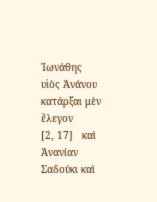Ἰωνάθης   υἱὸς Ἀνάνου κατάρξαι μὲν ἔλεγον
[2, 17]   καὶ Ἀνανίαν Σαδούκι καὶ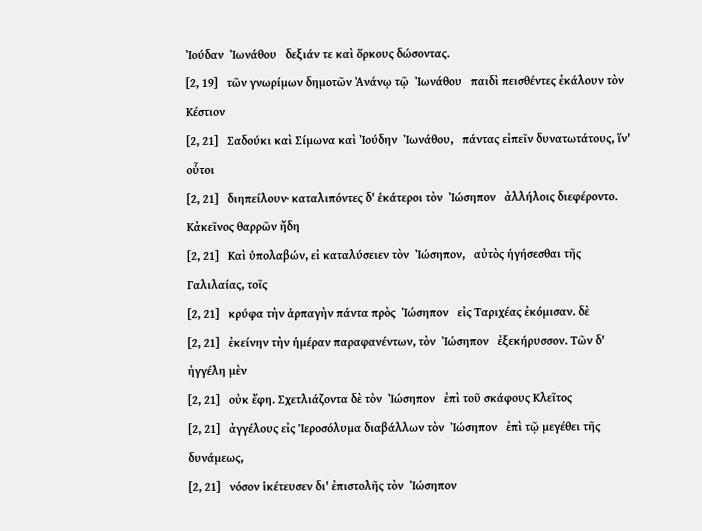Ἰούδαν  Ἰωνάθου   δεξιάν τε καὶ ὅρκους δώσοντας.
[2, 19]   τῶν γνωρίμων δημοτῶν Ἀνάνῳ τῷ  Ἰωνάθου   παιδὶ πεισθέντες ἐκάλουν τὸν Κέστιον
[2, 21]   Σαδούκι καὶ Σίμωνα καὶ Ἰούδην  Ἰωνάθου,   πάντας εἰπεῖν δυνατωτάτους, ἵν' οὗτοι
[2, 21]   διηπείλουν· καταλιπόντες δ' ἑκάτεροι τὸν  Ἰώσηπον   ἀλλήλοις διεφέροντο. Κἀκεῖνος θαρρῶν ἤδη
[2, 21]   Καὶ ὑπολαβών, εἰ καταλύσειεν τὸν  Ἰώσηπον,   αὐτὸς ἡγήσεσθαι τῆς Γαλιλαίας, τοῖς
[2, 21]   κρύφα τὴν ἁρπαγὴν πάντα πρὸς  Ἰώσηπον   εἰς Ταριχέας ἐκόμισαν. δὲ
[2, 21]   ἐκείνην τὴν ἡμέραν παραφανέντων, τὸν  Ἰώσηπον   ἐξεκήρυσσον. Τῶν δ' ἠγγέλη μὲν
[2, 21]   οὐκ ἔφη. Σχετλιάζοντα δὲ τὸν  Ἰώσηπον   ἐπὶ τοῦ σκάφους Κλεῖτος
[2, 21]   ἀγγέλους εἰς Ἱεροσόλυμα διαβάλλων τὸν  Ἰώσηπον   ἐπὶ τῷ μεγέθει τῆς δυνάμεως,
[2, 21]   νόσον ἱκέτευσεν δι' ἐπιστολῆς τὸν  Ἰώσηπον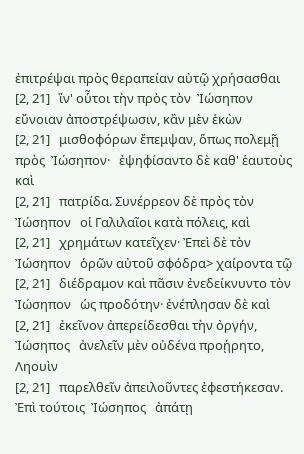ἐπιτρέψαι πρὸς θεραπείαν αὐτῷ χρήσασθαι
[2, 21]   ἵν' οὗτοι τὴν πρὸς τὸν  Ἰώσηπον   εὔνοιαν ἀποστρέψωσιν, κἂν μὲν ἑκὼν
[2, 21]   μισθοφόρων ἔπεμψαν, ὅπως πολεμῇ πρὸς  Ἰώσηπον·   ἐψηφίσαντο δὲ καθ' ἑαυτοὺς καὶ
[2, 21]   πατρίδα. Συνέρρεον δὲ πρὸς τὸν  Ἰώσηπον   οἱ Γαλιλαῖοι κατὰ πόλεις, καὶ
[2, 21]   χρημάτων κατεῖχεν· Ἐπεὶ δὲ τὸν  Ἰώσηπον   ὁρῶν αὐτοῦ σφόδρα> χαίροντα τῷ
[2, 21]   διέδραμον καὶ πᾶσιν ἐνεδείκνυντο τὸν  Ἰώσηπον   ὡς προδότην· ἐνέπλησαν δὲ καὶ
[2, 21]   ἐκεῖνον ἀπερείδεσθαι τὴν ὀργήν,  Ἰώσηπος   ἀνελεῖν μὲν οὐδένα προῄρητο, Ληουὶν
[2, 21]   παρελθεῖν ἀπειλοῦντες ἐφεστήκεσαν. Ἐπὶ τούτοις  Ἰώσηπος   ἀπάτῃ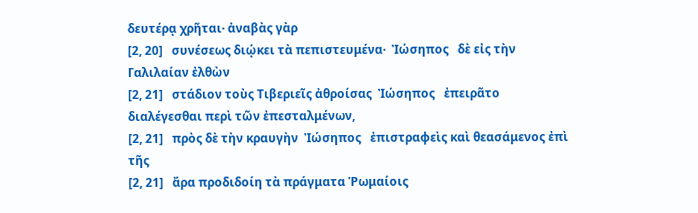δευτέρᾳ χρῆται· ἀναβὰς γὰρ
[2, 20]   συνέσεως διῴκει τὰ πεπιστευμένα·  Ἰώσηπος   δὲ εἰς τὴν Γαλιλαίαν ἐλθὼν
[2, 21]   στάδιον τοὺς Τιβεριεῖς ἀθροίσας  Ἰώσηπος   ἐπειρᾶτο διαλέγεσθαι περὶ τῶν ἐπεσταλμένων,
[2, 21]   πρὸς δὲ τὴν κραυγὴν  Ἰώσηπος   ἐπιστραφεὶς καὶ θεασάμενος ἐπὶ τῆς
[2, 21]   ἄρα προδιδοίη τὰ πράγματα Ῥωμαίοις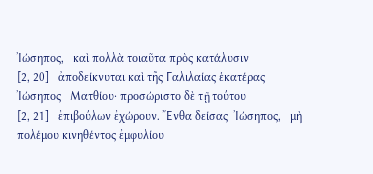Ἰώσηπος,   καὶ πολλὰ τοιαῦτα πρὸς κατάλυσιν
[2, 20]   ἀποδείκνυται καὶ τῆς Γαλιλαίας ἑκατέρας  Ἰώσηπος   Ματθίου· προσώριστο δὲ τῇ τούτου
[2, 21]   ἐπιβούλων ἐχώρουν. Ἔνθα δείσας  Ἰώσηπος,   μὴ πολέμου κινηθέντος ἐμφυλίου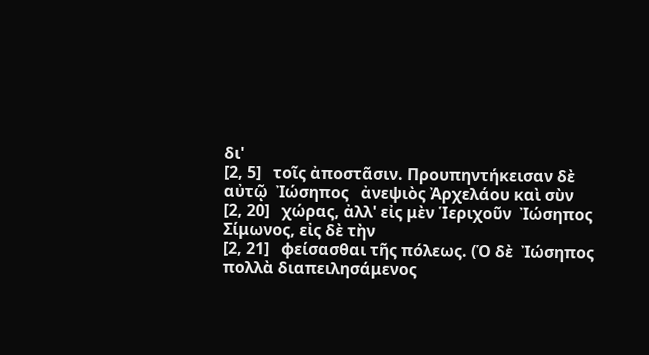δι'
[2, 5]   τοῖς ἀποστᾶσιν. Προυπηντήκεισαν δὲ αὐτῷ  Ἰώσηπος   ἀνεψιὸς Ἀρχελάου καὶ σὺν
[2, 20]   χώρας, ἀλλ' εἰς μὲν Ἱεριχοῦν  Ἰώσηπος   Σίμωνος, εἰς δὲ τὴν
[2, 21]   φείσασθαι τῆς πόλεως. (Ὁ δὲ  Ἰώσηπος   πολλὰ διαπειλησάμενος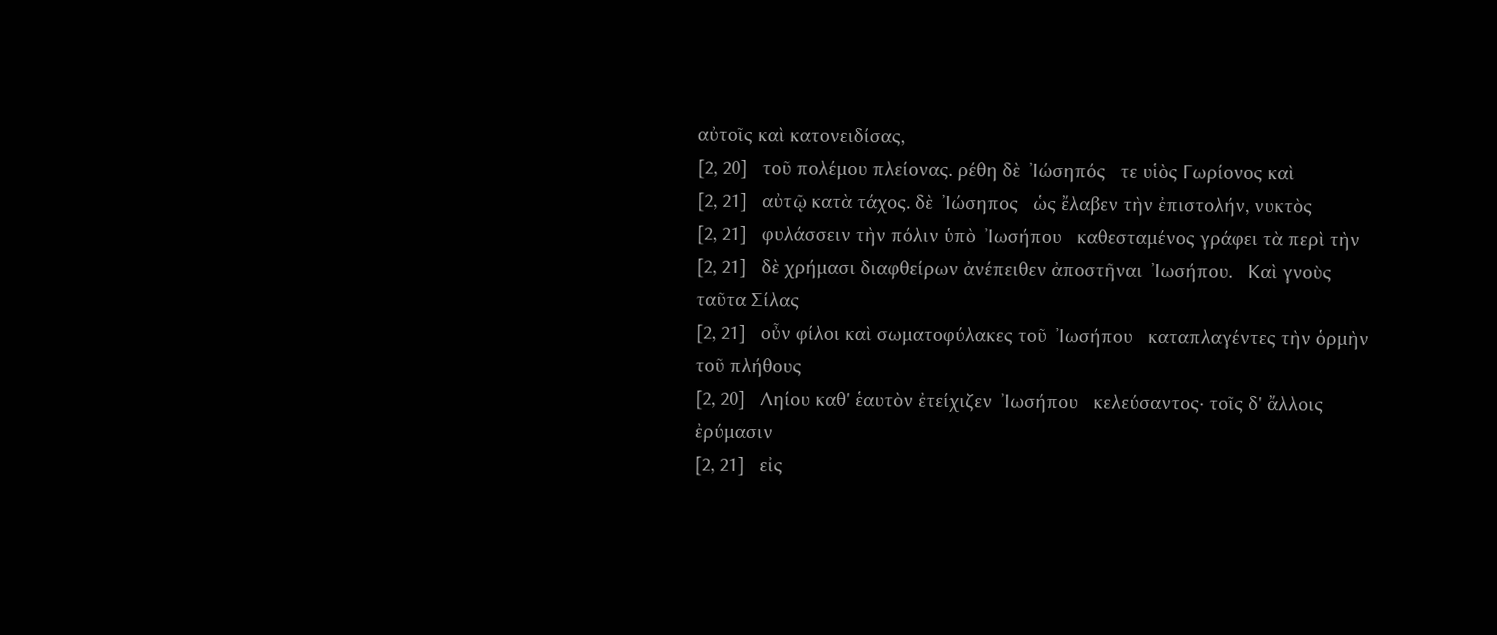αὐτοῖς καὶ κατονειδίσας,
[2, 20]   τοῦ πολέμου πλείονας. ρέθη δὲ  Ἰώσηπός   τε υἱὸς Γωρίονος καὶ
[2, 21]   αὐτῷ κατὰ τάχος. δὲ  Ἰώσηπος   ὡς ἔλαβεν τὴν ἐπιστολήν, νυκτὸς
[2, 21]   φυλάσσειν τὴν πόλιν ὑπὸ  Ἰωσήπου   καθεσταμένος γράφει τὰ περὶ τὴν
[2, 21]   δὲ χρήμασι διαφθείρων ἀνέπειθεν ἀποστῆναι  Ἰωσήπου.   Καὶ γνοὺς ταῦτα Σίλας
[2, 21]   οὖν φίλοι καὶ σωματοφύλακες τοῦ  Ἰωσήπου   καταπλαγέντες τὴν ὁρμὴν τοῦ πλήθους
[2, 20]   Ληίου καθ' ἑαυτὸν ἐτείχιζεν  Ἰωσήπου   κελεύσαντος· τοῖς δ' ἄλλοις ἐρύμασιν
[2, 21]   εἰς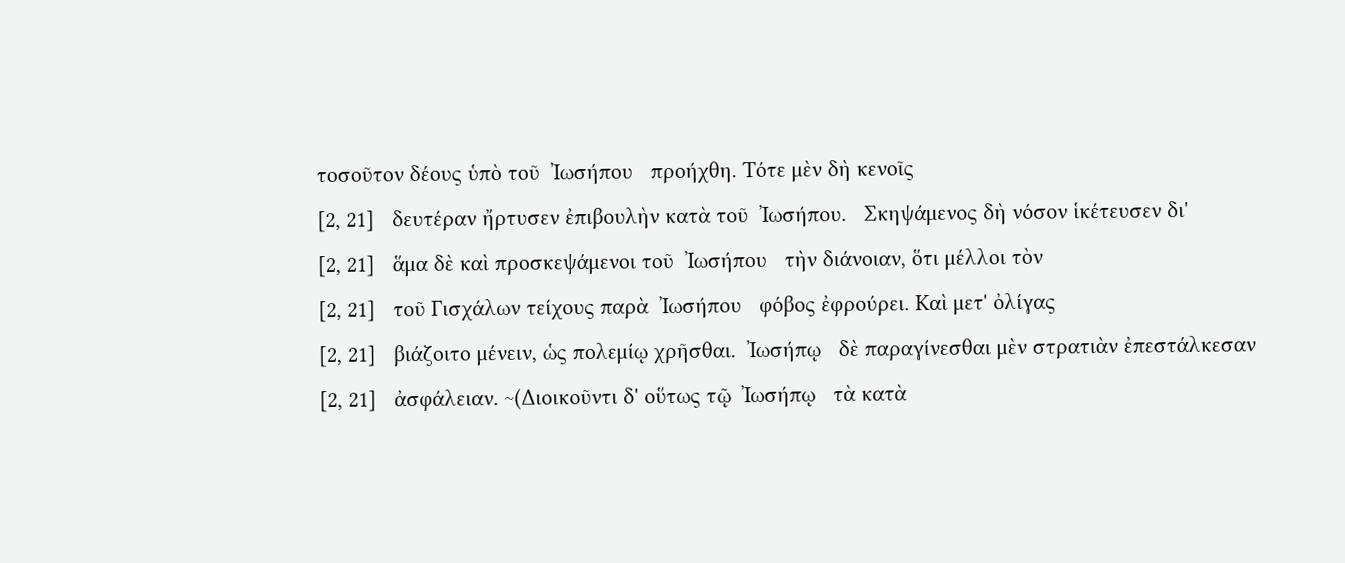τοσοῦτον δέους ὑπὸ τοῦ  Ἰωσήπου   προήχθη. Τότε μὲν δὴ κενοῖς
[2, 21]   δευτέραν ἤρτυσεν ἐπιβουλὴν κατὰ τοῦ  Ἰωσήπου.   Σκηψάμενος δὴ νόσον ἱκέτευσεν δι'
[2, 21]   ἅμα δὲ καὶ προσκεψάμενοι τοῦ  Ἰωσήπου   τὴν διάνοιαν, ὅτι μέλλοι τὸν
[2, 21]   τοῦ Γισχάλων τείχους παρὰ  Ἰωσήπου   φόβος ἐφρούρει. Καὶ μετ' ὀλίγας
[2, 21]   βιάζοιτο μένειν, ὡς πολεμίῳ χρῆσθαι.  Ἰωσήπῳ   δὲ παραγίνεσθαι μὲν στρατιὰν ἐπεστάλκεσαν
[2, 21]   ἀσφάλειαν. ~(Διοικοῦντι δ' οὕτως τῷ  Ἰωσήπῳ   τὰ κατὰ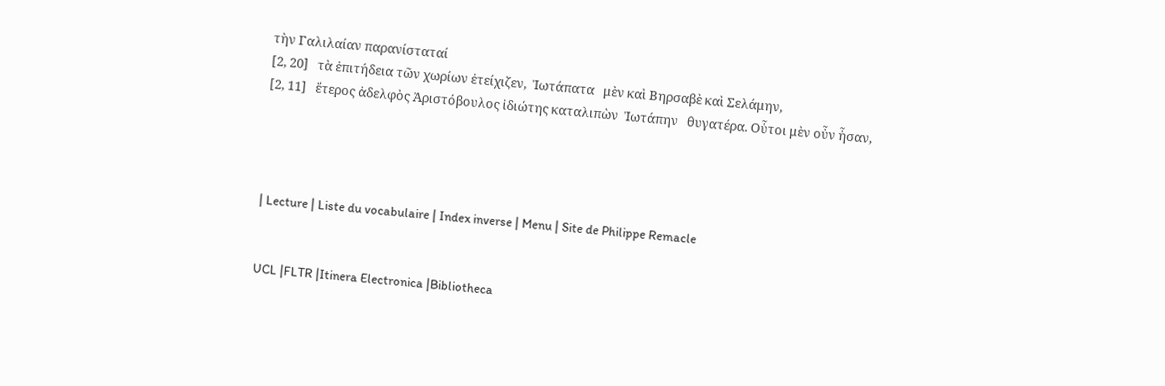τὴν Γαλιλαίαν παρανίσταταί
[2, 20]   τὰ ἐπιτήδεια τῶν χωρίων ἐτείχιζεν,  Ἰωτάπατα   μὲν καὶ Βηρσαβὲ καὶ Σελάμην,
[2, 11]   ἕτερος ἀδελφὸς Ἀριστόβουλος ἰδιώτης καταλιπὼν  Ἰωτάπην   θυγατέρα. Οὗτοι μὲν οὖν ἦσαν,




| Lecture | Liste du vocabulaire | Index inverse | Menu | Site de Philippe Remacle


UCL |FLTR |Itinera Electronica |Bibliotheca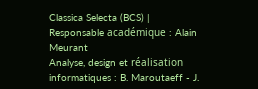Classica Selecta (BCS) |
Responsable académique : Alain Meurant
Analyse, design et réalisation informatiques : B. Maroutaeff - J.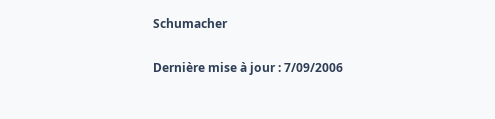Schumacher

Dernière mise à jour : 7/09/2006